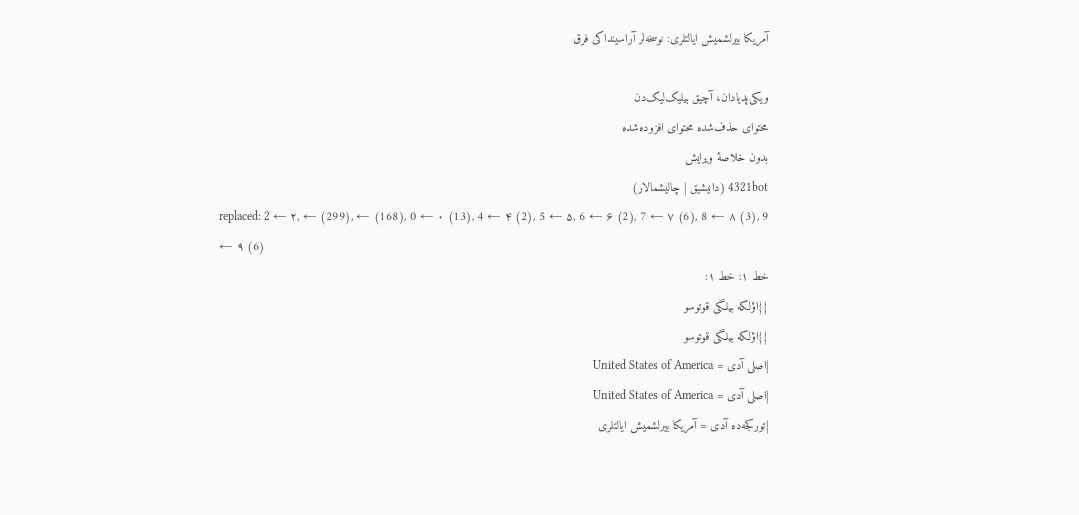آمریکا بیرلشمیش ایالتلری: نوسخه‌لر آراسینداکی فرق

ویکی‌پدیادان، آچیق بیلیک‌لیک‌دن
محتوای حذف‌شده محتوای افزوده‌شده
بدون خلاصۀ ویرایش
4321bot (دانیشیق | چالیشمالار)
replaced: 2 ← ۲, ← (299), ← (168), 0 ← ۰ (13), 4 ← ۴ (2), 5 ← ۵, 6 ← ۶ (2), 7 ← ۷ (6), 8 ← ۸ (3), 9 ← ۹ (6)
خط ۱: خط ۱:
{{اؤلکه بیلگی قوتوسو
{{اؤلکه بیلگی قوتوسو
|اصلی آدی = United States of America
|اصلی آدی = United States of America
|تورکجه‌ده آدی = آمریکا بیرلشمیش ایالتلری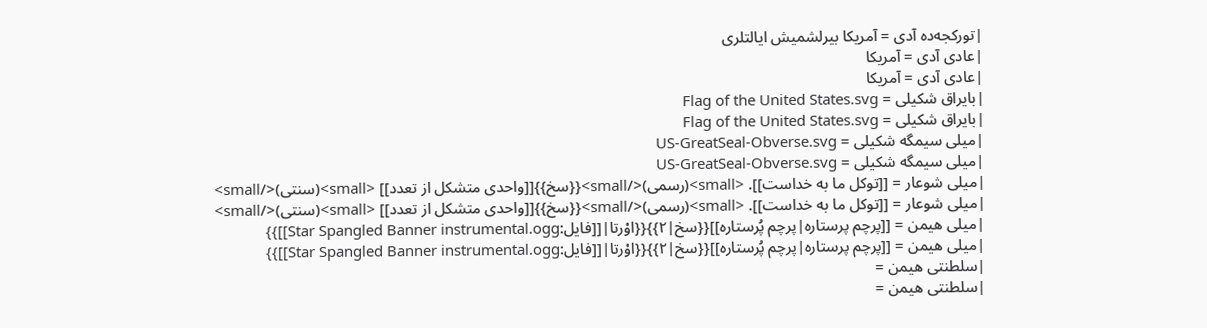|تورکجه‌ده آدی = آمریکا بیرلشمیش ایالتلری
|عادی آدی = آمریکا
|عادی آدی = آمریکا
|بایراق شکیلی = Flag of the United States.svg
|بایراق شکیلی = Flag of the United States.svg
|میلی سیمگه شکیلی = US-GreatSeal-Obverse.svg
|میلی سیمگه شکیلی = US-GreatSeal-Obverse.svg
|میلی شوعار = [[توکل ما به خداست]]. <small>(رسمی)</small>{{سخ}}[[واحدی متشکل از تعدد]] <small>(سنتی)</small>
|میلی شوعار = [[توکل ما به خداست]]. <small>(رسمی)</small>{{سخ}}[[واحدی متشکل از تعدد]] <small>(سنتی)</small>
|میلی هیمن = [[پرچم پرستاره|پرچم پُرستاره]]{{سخ|۲}}{{اوْرتا|[[فایل:Star Spangled Banner instrumental.ogg]]}}
|میلی هیمن = [[پرچم پرستاره|پرچم پُرستاره]]{{سخ|۲}}{{اوْرتا|[[فایل:Star Spangled Banner instrumental.ogg]]}}
|سلطنتی هیمن =
|سلطنتی هیمن =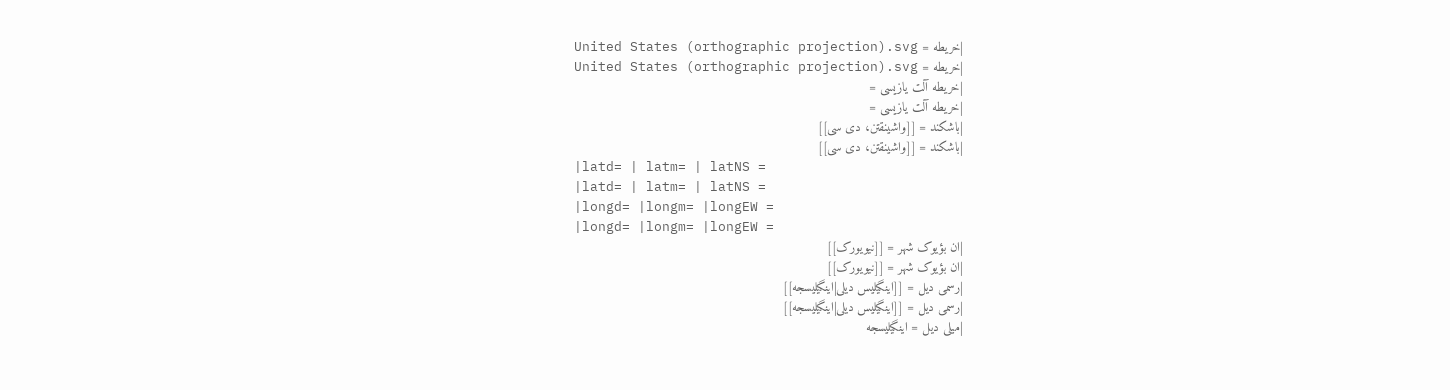|خریطه = United States (orthographic projection).svg
|خریطه = United States (orthographic projection).svg
|خریطه آلت یازیسی =
|خریطه آلت یازیسی =
|باشکند = [[واشینقتن، دی سی]]
|باشکند = [[واشینقتن، دی سی]]
|latd= | latm= | latNS =
|latd= | latm= | latNS =
|longd= |longm= |longEW =
|longd= |longm= |longEW =
|ان بؤیوک شهر = [[نیویورک]]
|ان بؤیوک شهر = [[نیویورک]]
|رسمی دیل = [[اینگیلیس دیلی|اینگیلیسجه]]
|رسمی دیل = [[اینگیلیس دیلی|اینگیلیسجه]]
|میلی دیل = اینگیلیسجه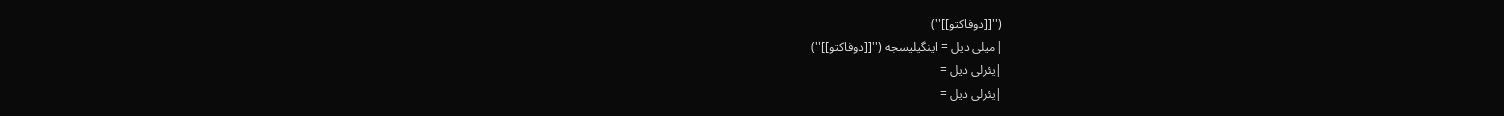(''[[دوفاکتو]]'')
|میلی دیل = اینگیلیسجه (''[[دوفاکتو]]'')
|یئرلی دیل =
|یئرلی دیل =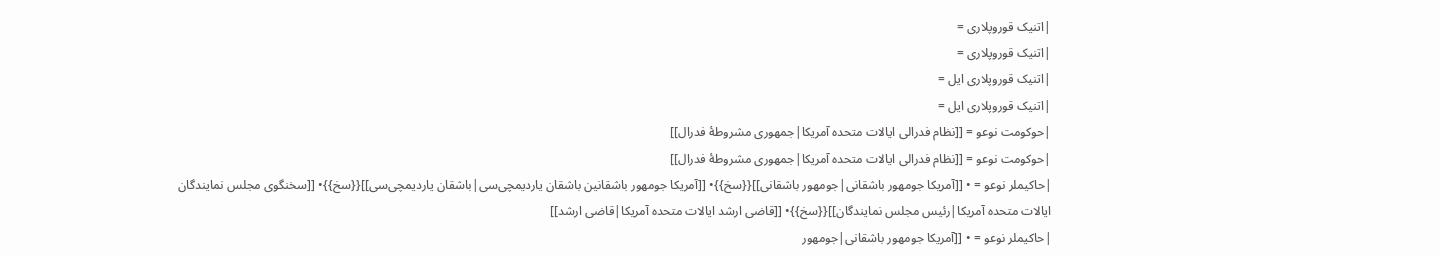|اتنیک قوروپلاری =
|اتنیک قوروپلاری =
|اتنیک قوروپلاری ایل =
|اتنیک قوروپلاری ایل =
|حوکومت نوعو = [[نظام فدرالی ایالات متحده آمریکا|جمهوری مشروطهٔ فدرال]]
|حوکومت نوعو = [[نظام فدرالی ایالات متحده آمریکا|جمهوری مشروطهٔ فدرال]]
|حاکیملر نوعو = • [[آمریکا جومهور باشقانی|جومهور باشقانی]]{{سخ}}• [[آمریکا جومهور باشقانین باشقان یاردیمچی‌سی|باشقان یاردیمچی‌سی]]{{سخ}}• [[سخنگوی مجلس نمایندگان ایالات متحده آمریکا|رئیس مجلس نمایندگان]]{{سخ}}• [[قاضی ارشد ایالات متحده آمریکا|قاضی ارشد]]
|حاکیملر نوعو = • [[آمریکا جومهور باشقانی|جومهور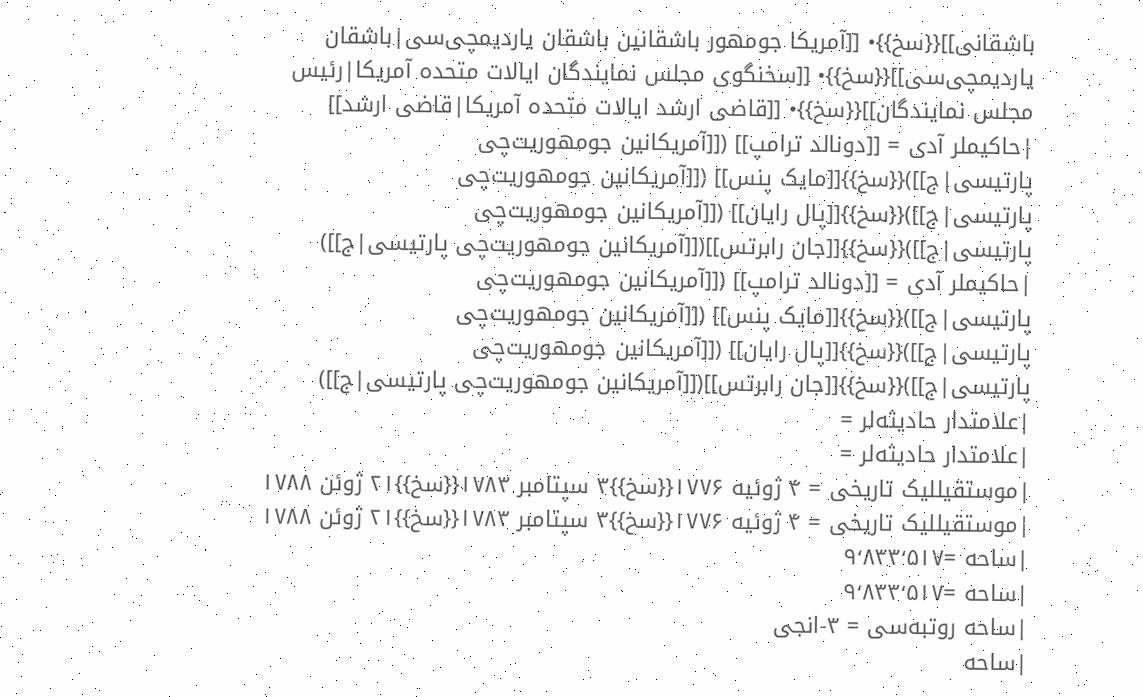باشقانی]]{{سخ}}• [[آمریکا جومهور باشقانین باشقان یاردیمچی‌سی|باشقان یاردیمچی‌سی]]{{سخ}}• [[سخنگوی مجلس نمایندگان ایالات متحده آمریکا|رئیس مجلس نمایندگان]]{{سخ}}• [[قاضی ارشد ایالات متحده آمریکا|قاضی ارشد]]
|حاکیملر آدی = [[دونالد ترامپ]] ([[آمریکانین جومهوریت‌چی پارتیسی|ج]]){{سخ}}[[مایک پنس]] ([[آمریکانین جومهوریت‌چی پارتیسی|ج]]){{سخ}}[[پال رایان]] ([[آمریکانین جومهوریت‌چی پارتیسی|ج]]){{سخ}}[[جان رابرتس]]([[آمریکانین جومهوریت‌چی پارتیسی|ج]])
|حاکیملر آدی = [[دونالد ترامپ]] ([[آمریکانین جومهوریت‌چی پارتیسی|ج]]){{سخ}}[[مایک پنس]] ([[آمریکانین جومهوریت‌چی پارتیسی|ج]]){{سخ}}[[پال رایان]] ([[آمریکانین جومهوریت‌چی پارتیسی|ج]]){{سخ}}[[جان رابرتس]]([[آمریکانین جومهوریت‌چی پارتیسی|ج]])
|علامتدار حادیثه‌لر =
|علامتدار حادیثه‌لر =
|موستقیللیک تاریخی = ۴ ژوئیه ۱۷۷۶{{سخ}}۳ سپتامبر ۱۷۸۳{{سخ}}۲۱ ژوئن ۱۷۸۸
|موستقیللیک تاریخی = ۴ ژوئیه ۱۷۷۶{{سخ}}۳ سپتامبر ۱۷۸۳{{سخ}}۲۱ ژوئن ۱۷۸۸
|ساحه =۹٬۸۳۳٬۵۱۷
|ساحه =۹٬۸۳۳٬۵۱۷
|ساحه روتبه‌سی = ۳-انجی
|ساحه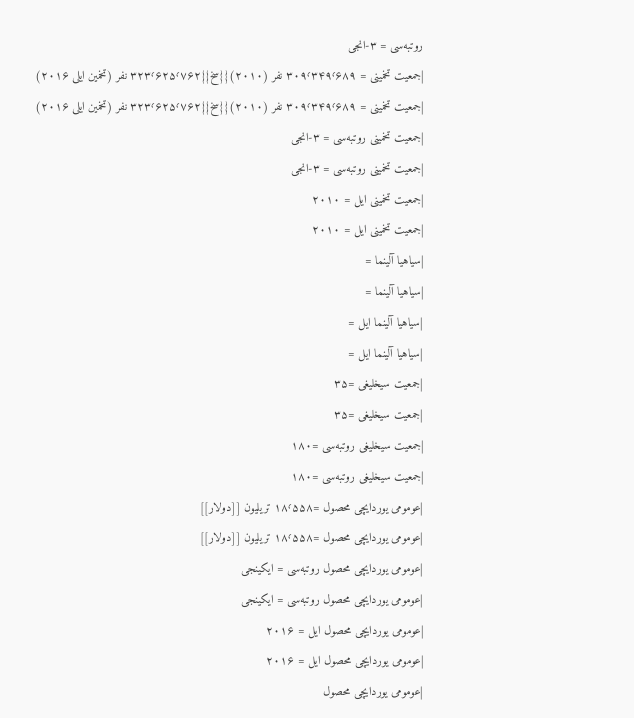روتبه‌سی = ۳-انجی
|جمعیت تخمینی = ۳۰۹٬۳۴۹٬۶۸۹ نفر (۲۰۱۰){{سخ}}۳۲۳٬۶۲۵٬۷۶۲ نفر (تخمین ایلی ۲۰۱۶)
|جمعیت تخمینی = ۳۰۹٬۳۴۹٬۶۸۹ نفر (۲۰۱۰){{سخ}}۳۲۳٬۶۲۵٬۷۶۲ نفر (تخمین ایلی ۲۰۱۶)
|جمعیت تخمینی روتبه‌سی = ۳-انجی
|جمعیت تخمینی روتبه‌سی = ۳-انجی
|جمعیت تخمینی ایل = ۲۰۱۰
|جمعیت تخمینی ایل = ۲۰۱۰
|سیاهیا آلینما =
|سیاهیا آلینما =
|سیاهیا آلینما ایل =
|سیاهیا آلینما ایل =
|جمعیت سیخلیغی =۳۵
|جمعیت سیخلیغی =۳۵
|جمعیت سیخلیغی روتبه‌سی =۱۸۰
|جمعیت سیخلیغی روتبه‌سی =۱۸۰
|عومومی یوردایچی محصول =۱۸٬۵۵۸ تریلیون [[دولار]]
|عومومی یوردایچی محصول =۱۸٬۵۵۸ تریلیون [[دولار]]
|عومومی یوردایچی محصول روتبه‌سی = ایکینجی
|عومومی یوردایچی محصول روتبه‌سی = ایکینجی
|عومومی یوردایچی محصول ایل = ۲۰۱۶
|عومومی یوردایچی محصول ایل = ۲۰۱۶
|عومومی یوردایچی محصول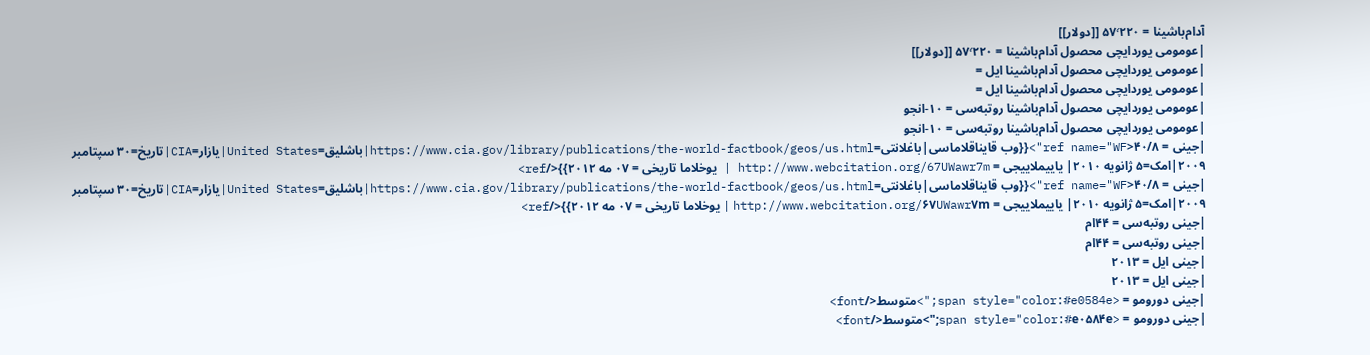آدام‌باشینا = ۵۷٬۲۲۰ [[دولار]]
|عومومی یوردایچی محصول آدام‌باشینا = ۵۷٬۲۲۰ [[دولار]]
|عومومی یوردایچی محصول آدام‌باشینا ایل =
|عومومی یوردایچی محصول آدام‌باشینا ایل =
|عومومی یوردایچی محصول آدام‌باشینا روتبه‌سی = ۱۰-انجو
|عومومی یوردایچی محصول آدام‌باشینا روتبه‌سی = ۱۰-انجو
|جینی = ۴۰/۸<ref name="WF">{{وب قایناقلاماسی|باغلانتی=https://www.cia.gov/library/publications/the-world-factbook/geos/us.html|باشلیق=United States|یازار=CIA|تاریخ=۳۰ سپتامبر ۲۰۰۹|امک=۵ ژانویه ۲۰۱۰| یاییملاییجی = http://www.webcitation.org/67UWawr7m | یوخلاما تاریخی = ۰۷ مه ۲۰۱۲}}</ref>
|جینی = ۴۰/۸<ref name="WF">{{وب قایناقلاماسی|باغلانتی=https://www.cia.gov/library/publications/the-world-factbook/geos/us.html|باشلیق=United States|یازار=CIA|تاریخ=۳۰ سپتامبر ۲۰۰۹|امک=۵ ژانویه ۲۰۱۰| یاییملاییجی = http://www.webcitation.org/۶۷UWawr۷m | یوخلاما تاریخی = ۰۷ مه ۲۰۱۲}}</ref>
|جینی روتبه‌سی = ۴۴ام
|جینی روتبه‌سی = ۴۴ام
|جینی ایل = ۲۰۱۳
|جینی ایل = ۲۰۱۳
|جینی دورومو = <span style="color:#e0584e;">متوسط</font>
|جینی دورومو = <span style="color:#e۰۵۸۴e;">متوسط</font>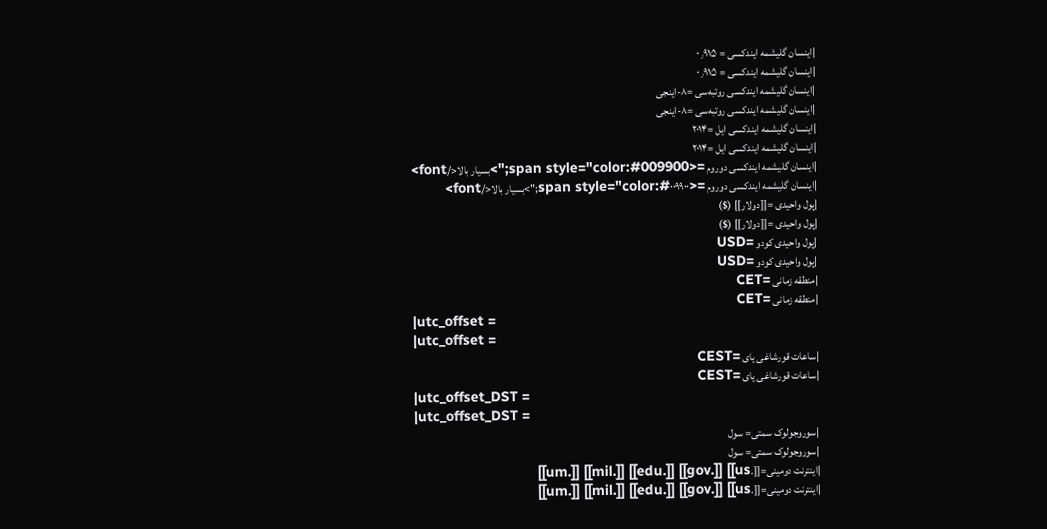|اینسان گلیشمه ایندکسی = ۰٫۹۱۵
|اینسان گلیشمه ایندکسی = ۰٫۹۱۵
|اینسان گلیشمه ایندکسی روتبه‌سی =۸-اینجی
|اینسان گلیشمه ایندکسی روتبه‌سی =۸-اینجی
|اینسان گلیشمه ایندکسی ایل =۲۰۱۴
|اینسان گلیشمه ایندکسی ایل =۲۰۱۴
|اینسان گلیشمه ایندکسی دوروم =<span style="color:#009900;">بسیار بالا</font>
|اینسان گلیشمه ایندکسی دوروم =<span style="color:#۰۰۹۹۰۰;">بسیار بالا</font>
|پول واحیدی =[[دولار]] ($)
|پول واحیدی =[[دولار]] ($)
|پول واحیدی کودو =USD
|پول واحیدی کودو =USD
|منطقه زمانی =CET
|منطقه زمانی =CET
|utc_offset =
|utc_offset =
|ساعات قورشاغی یای =CEST
|ساعات قورشاغی یای =CEST
|utc_offset_DST =
|utc_offset_DST =
|سوروجولوک سمتی= سول
|سوروجولوک سمتی= سول
|اینترنت دومینی=[[.us]] [[.gov]] [[.edu]] [[.mil]] [[.um]]
|اینترنت دومینی=[[.us]] [[.gov]] [[.edu]] [[.mil]] [[.um]]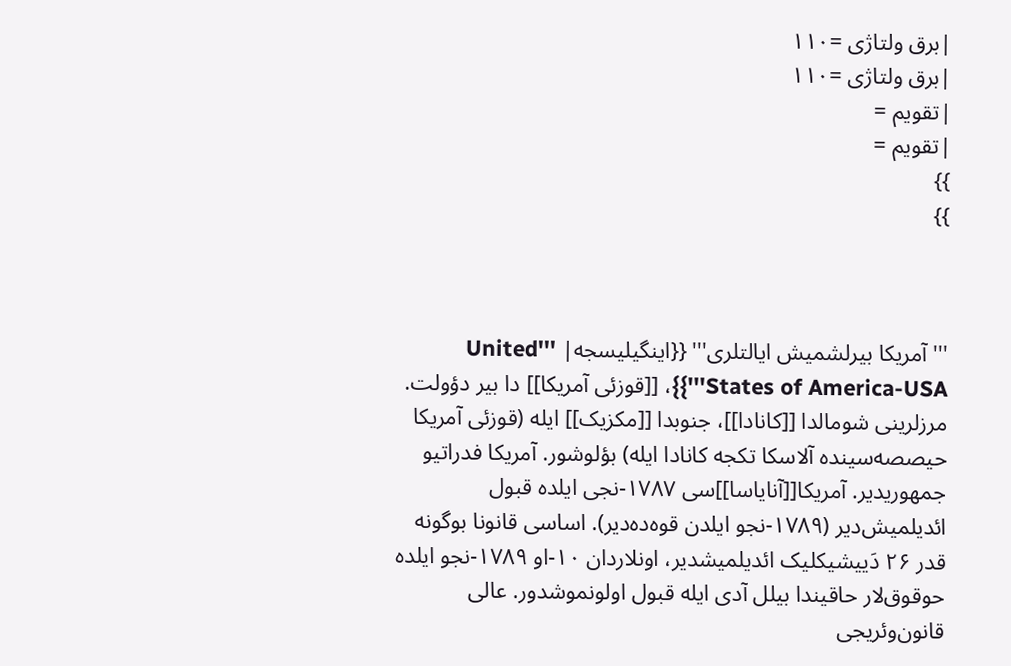|برق ولتاژی =۱۱۰
|برق ولتاژی =۱۱۰
|تقویم =
|تقویم =
}}
}}



'''آمریکا بیرلشمیش ایالتلری''' {{اینگیلیسجه| '''United States of America-USA'''}}، [[قوزئی آمریکا]] دا بیر دؤولت. مرزلرینی شومالدا [[کانادا]]، جنوبدا [[مکزیک]] ایله (قوزئی آمریکا حیصصه‌سینده آلاسکا تکجه کانادا ایله) بؤلوشور. آمریکا فدراتیو جمهوریدیر. آمریکا[[آنایاسا]]سی ۱۷۸۷-نجی ایلده قبول ائدیلمیش‌دیر (۱۷۸۹-نجو ایلدن قوه‌ده‌دیر). اساسی قانونا بوگونه قدر ۲۶ دَییشیکلیک ائدیلمیشدیر، اونلاردان ۱۰-او ۱۷۸۹-نجو ایلده حوقوق‌لار حاقیندا بیلل آدی ایله قبول اولونموشدور. عالی قانون‌وئریجی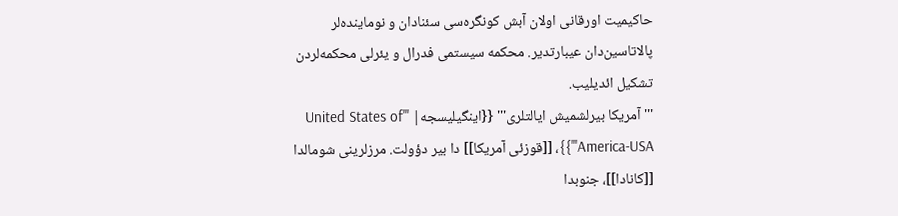حاکیمیت اورقانی اولان آبش کونگره‌سی سئنادان و نوماینده‌لر پالاتاسین‌دان عیبارتدیر. محکمه سیستمی فدرال و یئرلی محکمه‌لردن تشکیل ائدیلیب.
'''آمریکا بیرلشمیش ایالتلری''' {{اینگیلیسجه| '''United States of America-USA'''}}، [[قوزئی آمریکا]] دا بیر دؤولت. مرزلرینی شومالدا [[کانادا]]، جنوبدا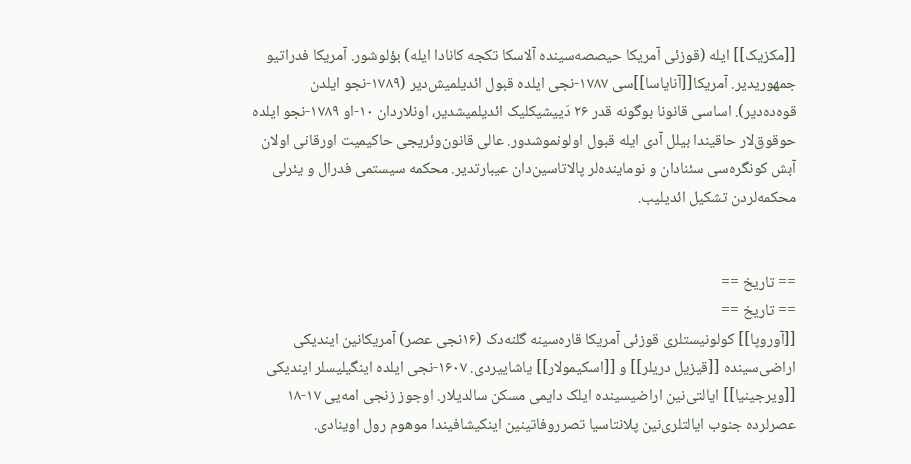[[مکزیک]] ایله (قوزئی آمریکا حیصصه‌سینده آلاسکا تکجه کانادا ایله) بؤلوشور. آمریکا فدراتیو جمهوریدیر. آمریکا[[آنایاسا]]سی ۱۷۸۷-نجی ایلده قبول ائدیلمیش‌دیر (۱۷۸۹-نجو ایلدن قوه‌ده‌دیر). اساسی قانونا بوگونه قدر ۲۶ دَییشیکلیک ائدیلمیشدیر، اونلاردان ۱۰-او ۱۷۸۹-نجو ایلده حوقوق‌لار حاقیندا بیلل آدی ایله قبول اولونموشدور. عالی قانون‌وئریجی حاکیمیت اورقانی اولان آبش کونگره‌سی سئنادان و نوماینده‌لر پالاتاسین‌دان عیبارتدیر. محکمه سیستمی فدرال و یئرلی محکمه‌لردن تشکیل ائدیلیب.


== تاریخ ==
== تاریخ ==
[[آوروپا]] کولونیستلری قوزئی آمریکا قاره‌سینه گلنه‌دک (۱۶نجی عصر) آمریکانین ایندیکی اراضی‌سینده [[قیزیل دریلر]] و [[اسکیمولار]] یاشاییردی. ۱۶۰۷-نجی ایلده اینگیلیسلر ایندیکی [[ویرجینیا]] ایالتی‌نین اراضیسینده ایلک دایمی مسکن سالدیلار. اوجوز زنجی امه‌یی ۱۷-۱۸ عصرلرده جنوب ایالتلری‌نین پلانتاسیا تصرروفاتینین اینکیشافیندا موهوم رول اوینادی.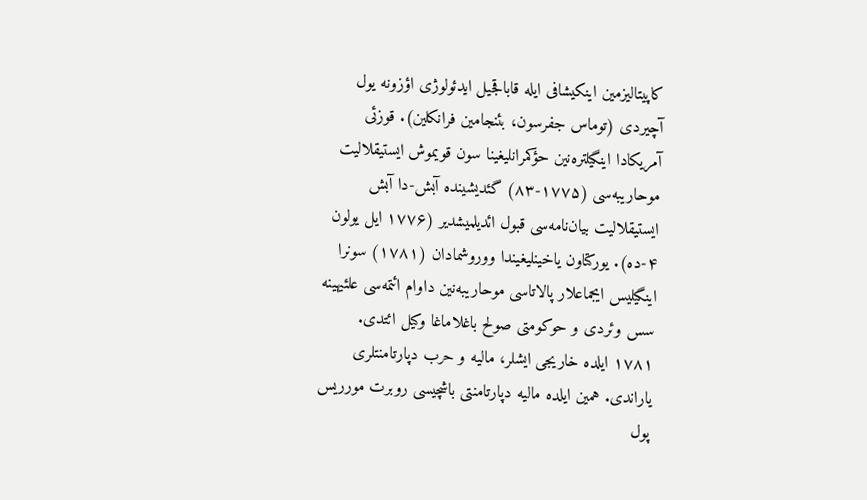کاپیتالیزمین اینکیشافی ایله قاباقجیل ایدئولوژی اؤزونه یول آچیردی (توماس جفرسون، بئنجامین فرانکلین). قوزئی آمریکادا اینگیلتره‌نین حؤکمرانلیغینا سون قویموش ایستیقلالیت موحاریبه‌سی (۱۷۷۵-۸۳) گئدیشینده آبش-دا آبش ایستیقلالیت بیان‌نامه‌سی قبول ائدیلمیشدیر (۱۷۷۶ ایل یولون ۴-ده). یورکتاون یاخینلیغیندا ووروشمادان (۱۷۸۱) سونرا اینگیلیس ایجماعلار پالاتاسی موحاریبه‌نین داوام ائتمه‌سی علئیهینه سس وئردی و حوکومتی صولح باغلاماغا وکیل ائتدی. ۱۷۸۱ ایلده خاریجی ایشلر، مالیه و حرب دپارتامنتلری یاراندی. همین ایلده مالیه دپارتامنتی باشچیسی روبرت مورریس پول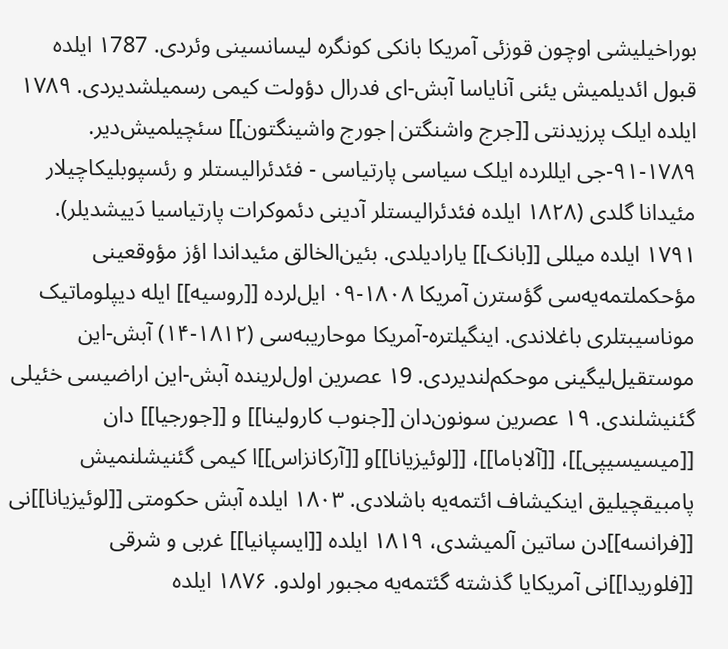بوراخیلیشی اوچون قوزئی آمریکا بانکی کونگره لیسانسینی وئردی. ۱787 ایلده قبول ائدیلمیش یئنی آنایاسا آبش-ای فدرال دؤولت کیمی رسمیلشدیردی. ۱۷۸۹ ایلده ایلک پرزیدنتی [[جرج واشنگتن|جورج واشینگتون]] سئچیلمیش‌دیر. ۱۷۸۹-۹۱-جی ایللرده ایلک سیاسی پارتیاسی - فئدئرالیستلر و رئسپوبلیکاچیلار مئیدانا گلدی (۱۸۲۸ ایلده فئدئرالیستلر آدینی دئموکرات پارتیاسیا دَ‌ییشدیلر). ۱۷۹۱ ایلده میللی [[بانک]] یارادیلدی. بئین‌الخالق مئیداندا اؤز مؤوقعینی مؤحکملتمه‌یه‌سی گؤسترن آمریکا ۱۸۰۸-۰۹ ایل‌لرده [[روسیه]] ایله دیپلوماتیک موناسیبتلری باغلاندی. اینگیلتره-آمریکا موحاریبه‌سی (۱۸۱۲-۱۴) آبش-این موستقیل‌لیگینی موحکم‌لندیردی. ۱9 عصرین اول‌لرینده آبش-این اراضیسی خئیلی گئنیشلندی. ۱۹ عصرین سونون‌دان [[جنوب کارولینا]] و [[جورجیا]] دان [[میسیسیپی]]، [[آلاباما]]، [[لوئیزیانا]]و [[آرکانزاس]]ا کیمی گئنیشلنمیش پامبیقچیلیق اینکیشاف ائتمه‌یه باشلادی. ۱۸۰۳ ایلده آبش حکومتی [[لوئیزیانا]]نی [[فرانسه]]دن ساتین آلمیشدی، ۱۸۱۹ ایلده [[ایسپانیا]] غربی و شرقی [[فلوریدا]]نی آمریکایا گذشته گئتمه‌یه مجبور اولدو. ۱۸۷۶ ایلده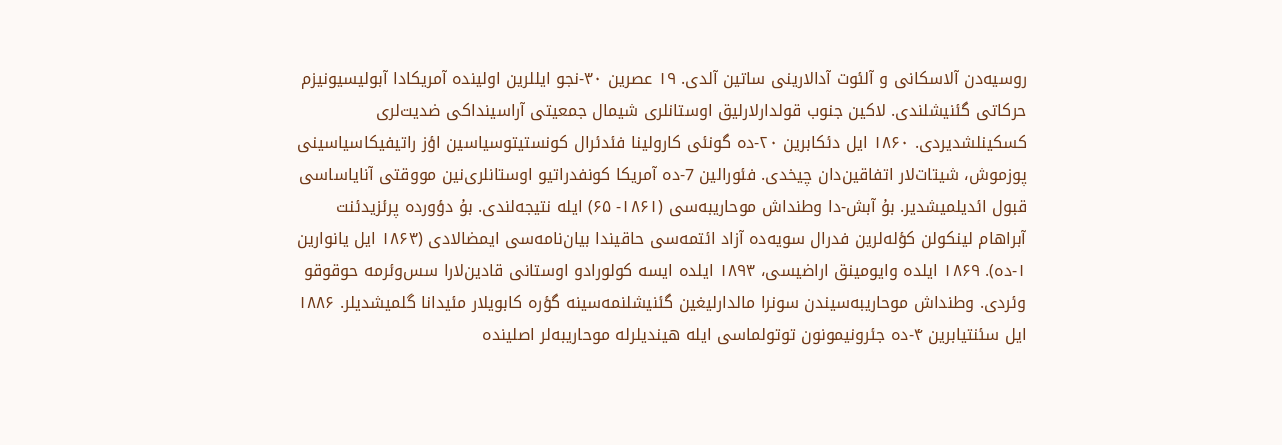روسیه‌دن آلاسکانی و آلئوت آدالارینی ساتین آلدی. ۱۹ عصرین ۳۰-نجو ایللرین اولینده آمریکادا آبولیسیونیزم حرکاتی گئنیشلندی. لاکین جنوب قولدارلارلیق اوستانلری شیمال جمعیتی آراسینداکی ضدیت‌لری کسکینلشدیردی. ۱۸۶۰ ایل دئکابرین ۲۰-ده گونئی کارولینا فئدئرال کونستیتوسیاسین اؤز راتیفیکاسیاسینی پوزموش، شیتات‌لار اتفاقین‌دان چیخدی. فئورالین 7-ده آمریکا کونفدراتیو اوستانلری‌نین مووقتی آنایاساسی قبول ائدیلمیشدیر. بۇ آبش-دا وطنداش موحاریبه‌سی (۱۸۶۱- ۶۵) ایله نتیجه‌لندی. بۇ دؤورده پرئزیدئنت آبراهام لینکولن کؤله‌لرین فدرال سویه‌ده آزاد ائتمه‌سی حاقیندا بیان‌نامه‌سی ایمضالادی (۱۸۶۳ ایل یانوارین ۱-ده). ۱۸۶۹ ایلده وایومینق اراضیسی، ۱۸۹۳ ایلده ایسه کولورادو اوستانی قادین‌لارا سس‌وئرمه حوقوقو وئردی. وطنداش موحاریبه‌سیندن سونرا مالدارلیغین گئنیشلنمه‌سینه گؤره کابویلار مئیدانا گلمیشدیلر. ۱۸۸۶ ایل سئنتیابرین ۴-ده جئرونیمونون توتولماسی ایله هیندیلرله موحاریبه‌لر اصلینده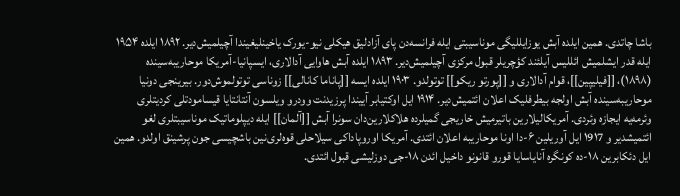باشا چاتدی. همین ایلده آبش یوزایللیگی موناسیبتی ایله فرانسه‌دن پای آزادلیق هیکلی نیو-یورک یاخینلیغیندا آچیلمیش‌دیر. ۱۸۹۲ ایلده ۱۹۵۴ ایله قدر ایشلمیش ائللیس آیلئند كؤچریلر قبول مرکزی آچیلمیش‌دیر. ۱۸۹۳ ایلده آبش هاوایی آدالاری، ایسپانیا-آمریکا موحاریبه‌سینده (۱۸۹۸)، [[فیلیپین]]، قوام آدالاری و [[پورتو ریکو]] توتولدو. ۱۹۰۳ ایلده ایسه [[پاناما کانالی]] زوناسی توتولموش‌دور. بیرینجی دونیا موحاریبه‌سینده آبش اولجه بیطرفلیک اعلان ائتمیش‌دیر. ۱۹۱۴ ایل اوکتیابر آییندا پرزیدنت وودرو ویلسون آنتانتایا قیسامودتلی کردیتلری وئرمه‌یه ایجازه وئردی. آمریکالیلارین باتیرمیش خاریجی گمیلرده هلاکلارین‌دان سونرا آبش [[آلمان]] ایله دیپلوماتیک موناسیبتلری لغو ائتمیشدیر و ۱9۱7 ایل آوریلین ۶-دا اونا موحاریبه اعلان ائتدی. آمریکا اوروپاداکی سیلاحلی قوه‌لری‌نین باشچیسی جون پرشینق اولدو. همین ایل دئکابرین ۱۸-ده کونگره آنایاسایا قورو قانونو داخیل ائدن ۱۸-جی دوزلیشی قبول ائتدی.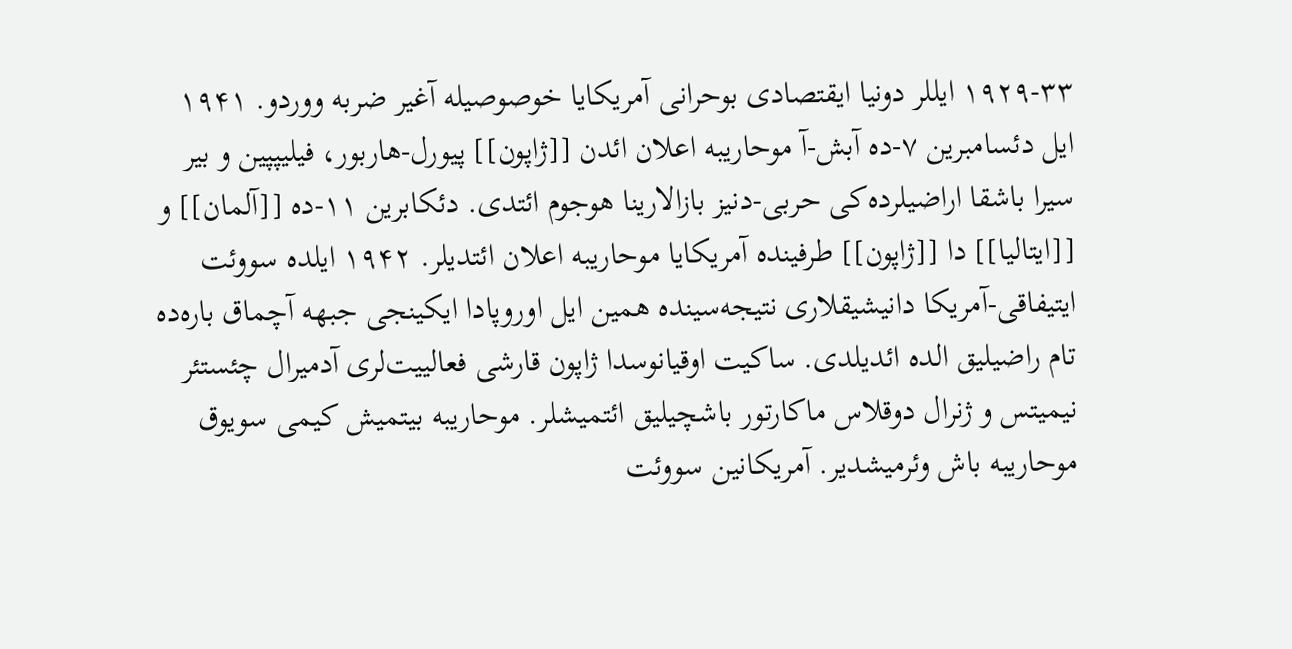۱۹۲۹-۳۳ ایللر دونیا ایقتصادی بوحرانی آمریکایا خوصوصیله آغیر ضربه ووردو. ۱۹۴۱ ایل دئسامبرین ۷-ده آبش-آ موحاریبه اعلان ائدن [[ژاپون]] پیورل-هاربور، فیلیپپین و بیر سیرا باشقا اراضیلرده‌کی حربی-دنیز بازالارینا هوجوم ائتدی. دئکابرین ۱۱-ده [[آلمان]] و [[ایتالیا]] دا [[ژاپون]] طرفینده آمریکایا موحاریبه اعلان ائتدیلر. ۱۹۴۲ ایلده سووئت ایتیفاقی-آمریکا دانیشیقلاری نتیجه‌سینده همین ایل اوروپادا ایکینجی جبهه آچماق باره‌ده تام راضیلیق الده ائدیلدی. ساکیت اوقیانوسدا ژاپون قارشی فعالییت‌لری آدمیرال چئستئر نیمیتس و ژنرال دوقلاس ماکارتور باشچیلیق ائتمیشلر. موحاریبه بیتمیش کیمی سویوق موحاریبه باش وئرمیشدیر. آمریکانین سووئت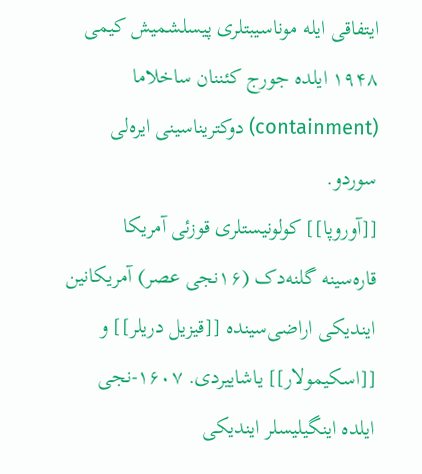ایتفاقی ایله موناسیبتلری پیسلشمیش کیمی ۱۹۴۸ ایلده جورج کئننان ساخلاما (containment) دوکتریناسینی ایره‌لی سوردو.
[[آوروپا]] کولونیستلری قوزئی آمریکا قاره‌سینه گلنه‌دک (۱۶نجی عصر) آمریکانین ایندیکی اراضی‌سینده [[قیزیل دریلر]] و [[اسکیمولار]] یاشاییردی. ۱۶۰۷-نجی ایلده اینگیلیسلر ایندیکی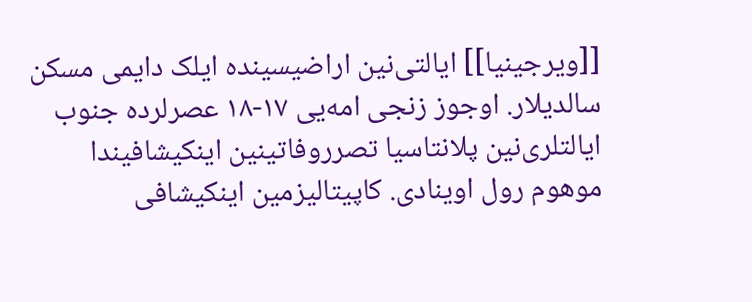[[ویرجینیا]] ایالتی‌نین اراضیسینده ایلک دایمی مسکن سالدیلار. اوجوز زنجی امه‌یی ۱۷-۱۸ عصرلرده جنوب ایالتلری‌نین پلانتاسیا تصرروفاتینین اینکیشافیندا موهوم رول اوینادی. کاپیتالیزمین اینکیشافی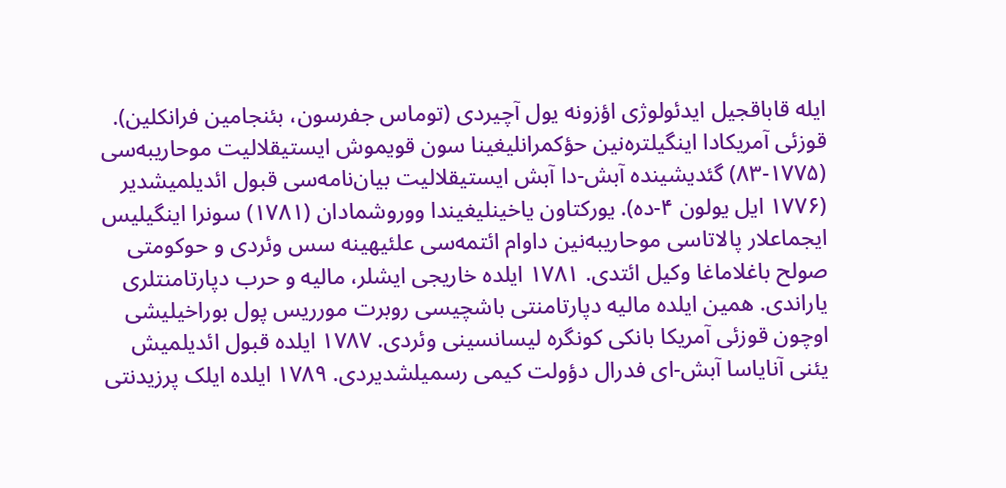ایله قاباقجیل ایدئولوژی اؤزونه یول آچیردی (توماس جفرسون، بئنجامین فرانکلین). قوزئی آمریکادا اینگیلتره‌نین حؤکمرانلیغینا سون قویموش ایستیقلالیت موحاریبه‌سی (۱۷۷۵-۸۳) گئدیشینده آبش-دا آبش ایستیقلالیت بیان‌نامه‌سی قبول ائدیلمیشدیر (۱۷۷۶ ایل یولون ۴-ده). یورکتاون یاخینلیغیندا ووروشمادان (۱۷۸۱) سونرا اینگیلیس ایجماعلار پالاتاسی موحاریبه‌نین داوام ائتمه‌سی علئیهینه سس وئردی و حوکومتی صولح باغلاماغا وکیل ائتدی. ۱۷۸۱ ایلده خاریجی ایشلر، مالیه و حرب دپارتامنتلری یاراندی. همین ایلده مالیه دپارتامنتی باشچیسی روبرت مورریس پول بوراخیلیشی اوچون قوزئی آمریکا بانکی کونگره لیسانسینی وئردی. ۱۷۸۷ ایلده قبول ائدیلمیش یئنی آنایاسا آبش-ای فدرال دؤولت کیمی رسمیلشدیردی. ۱۷۸۹ ایلده ایلک پرزیدنتی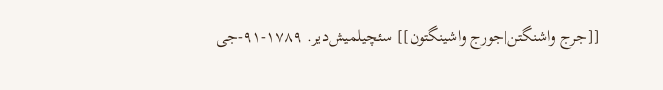[[جرج واشنگتن|جورج واشینگتون]] سئچیلمیش‌دیر. ۱۷۸۹-۹۱-جی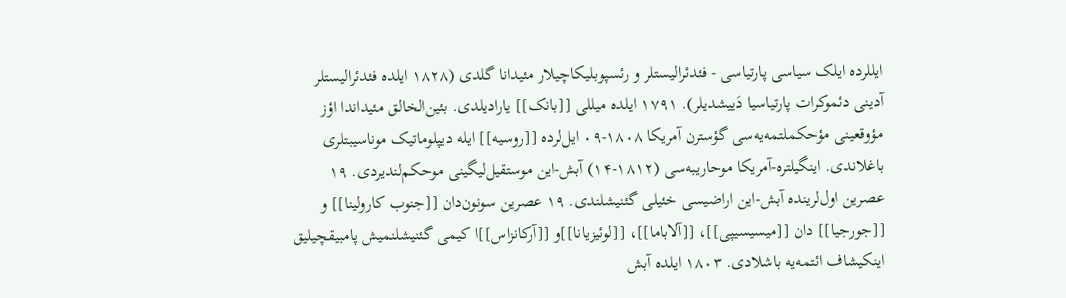ایللرده ایلک سیاسی پارتیاسی - فئدئرالیستلر و رئسپوبلیکاچیلار مئیدانا گلدی (۱۸۲۸ ایلده فئدئرالیستلر آدینی دئموکرات پارتیاسیا دَ‌ییشدیلر). ۱۷۹۱ ایلده میللی [[بانک]] یارادیلدی. بئین‌الخالق مئیداندا اؤز مؤوقعینی مؤحکملتمه‌یه‌سی گؤسترن آمریکا ۱۸۰۸-۰۹ ایل‌لرده [[روسیه]] ایله دیپلوماتیک موناسیبتلری باغلاندی. اینگیلتره-آمریکا موحاریبه‌سی (۱۸۱۲-۱۴) آبش-این موستقیل‌لیگینی موحکم‌لندیردی. ۱۹ عصرین اول‌لرینده آبش-این اراضیسی خئیلی گئنیشلندی. ۱۹ عصرین سونون‌دان [[جنوب کارولینا]] و [[جورجیا]] دان [[میسیسیپی]]، [[آلاباما]]، [[لوئیزیانا]]و [[آرکانزاس]]ا کیمی گئنیشلنمیش پامبیقچیلیق اینکیشاف ائتمه‌یه باشلادی. ۱۸۰۳ ایلده آبش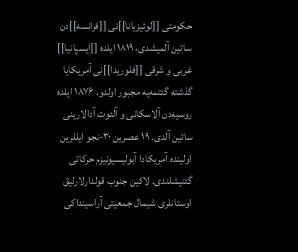حکومتی [[لوئیزیانا]]نی [[فرانسه]]دن ساتین آلمیشدی، ۱۸۱۹ ایلده [[ایسپانیا]] غربی و شرقی [[فلوریدا]]نی آمریکایا گذشته گئتمه‌یه مجبور اولدو. ۱۸۷۶ ایلده روسیه‌دن آلاسکانی و آلئوت آدالارینی ساتین آلدی. ۱۹ عصرین ۳۰-نجو ایللرین اولینده آمریکادا آبولیسیونیزم حرکاتی گئنیشلندی. لاکین جنوب قولدارلارلیق اوستانلری شیمال جمعیتی آراسینداکی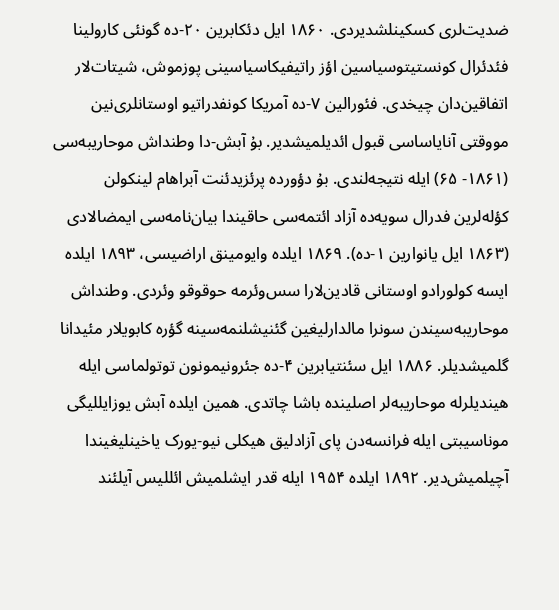ضدیت‌لری کسکینلشدیردی. ۱۸۶۰ ایل دئکابرین ۲۰-ده گونئی کارولینا فئدئرال کونستیتوسیاسین اؤز راتیفیکاسیاسینی پوزموش، شیتات‌لار اتفاقین‌دان چیخدی. فئورالین ۷-ده آمریکا کونفدراتیو اوستانلری‌نین مووقتی آنایاساسی قبول ائدیلمیشدیر. بۇ آبش-دا وطنداش موحاریبه‌سی (۱۸۶۱- ۶۵) ایله نتیجه‌لندی. بۇ دؤورده پرئزیدئنت آبراهام لینکولن کؤله‌لرین فدرال سویه‌ده آزاد ائتمه‌سی حاقیندا بیان‌نامه‌سی ایمضالادی (۱۸۶۳ ایل یانوارین ۱-ده). ۱۸۶۹ ایلده وایومینق اراضیسی، ۱۸۹۳ ایلده ایسه کولورادو اوستانی قادین‌لارا سس‌وئرمه حوقوقو وئردی. وطنداش موحاریبه‌سیندن سونرا مالدارلیغین گئنیشلنمه‌سینه گؤره کابویلار مئیدانا گلمیشدیلر. ۱۸۸۶ ایل سئنتیابرین ۴-ده جئرونیمونون توتولماسی ایله هیندیلرله موحاریبه‌لر اصلینده باشا چاتدی. همین ایلده آبش یوزایللیگی موناسیبتی ایله فرانسه‌دن پای آزادلیق هیکلی نیو-یورک یاخینلیغیندا آچیلمیش‌دیر. ۱۸۹۲ ایلده ۱۹۵۴ ایله قدر ایشلمیش ائللیس آیلئند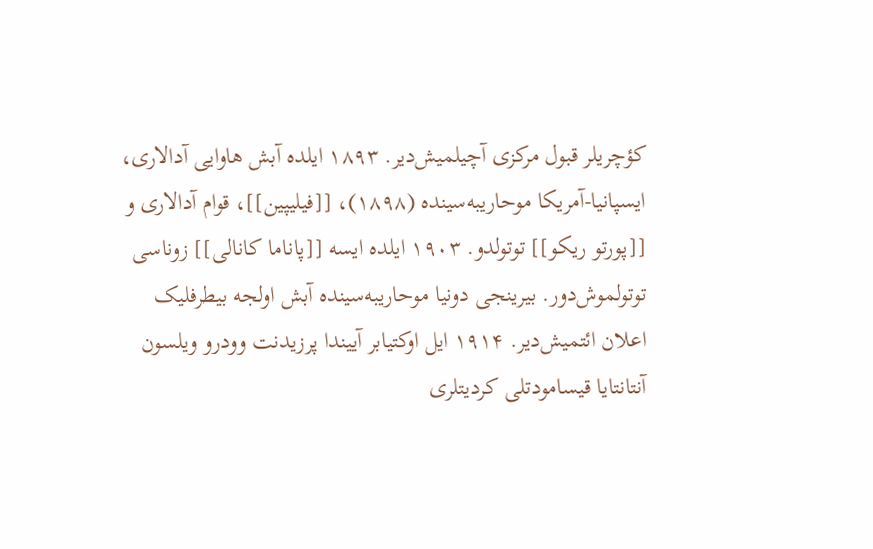كؤچریلر قبول مرکزی آچیلمیش‌دیر. ۱۸۹۳ ایلده آبش هاوایی آدالاری، ایسپانیا-آمریکا موحاریبه‌سینده (۱۸۹۸)، [[فیلیپین]]، قوام آدالاری و [[پورتو ریکو]] توتولدو. ۱۹۰۳ ایلده ایسه [[پاناما کانالی]] زوناسی توتولموش‌دور. بیرینجی دونیا موحاریبه‌سینده آبش اولجه بیطرفلیک اعلان ائتمیش‌دیر. ۱۹۱۴ ایل اوکتیابر آییندا پرزیدنت وودرو ویلسون آنتانتایا قیسامودتلی کردیتلری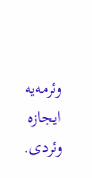وئرمه‌یه ایجازه وئردی.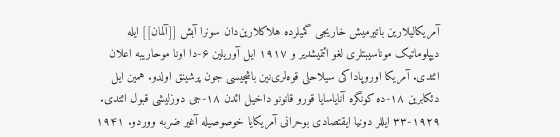آمریکالیلارین باتیرمیش خاریجی گمیلرده هلاکلارین‌دان سونرا آبش [[آلمان]] ایله دیپلوماتیک موناسیبتلری لغو ائتمیشدیر و ۱۹۱۷ ایل آوریلین ۶-دا اونا موحاریبه اعلان ائتدی. آمریکا اوروپاداکی سیلاحلی قوه‌لری‌نین باشچیسی جون پرشینق اولدو. همین ایل دئکابرین ۱۸-ده کونگره آنایاسایا قورو قانونو داخیل ائدن ۱۸-جی دوزلیشی قبول ائتدی. ۱۹۲۹-۳۳ ایللر دونیا ایقتصادی بوحرانی آمریکایا خوصوصیله آغیر ضربه ووردو. ۱۹۴۱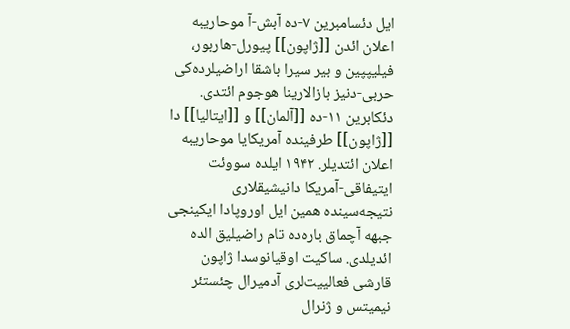ایل دئسامبرین ۷-ده آبش-آ موحاریبه اعلان ائدن [[ژاپون]] پیورل-هاربور، فیلیپپین و بیر سیرا باشقا اراضیلرده‌کی حربی-دنیز بازالارینا هوجوم ائتدی. دئکابرین ۱۱-ده [[آلمان]] و [[ایتالیا]] دا [[ژاپون]] طرفینده آمریکایا موحاریبه اعلان ائتدیلر. ۱۹۴۲ ایلده سووئت ایتیفاقی-آمریکا دانیشیقلاری نتیجه‌سینده همین ایل اوروپادا ایکینجی جبهه آچماق باره‌ده تام راضیلیق الده ائدیلدی. ساکیت اوقیانوسدا ژاپون قارشی فعالییت‌لری آدمیرال چئستئر نیمیتس و ژنرال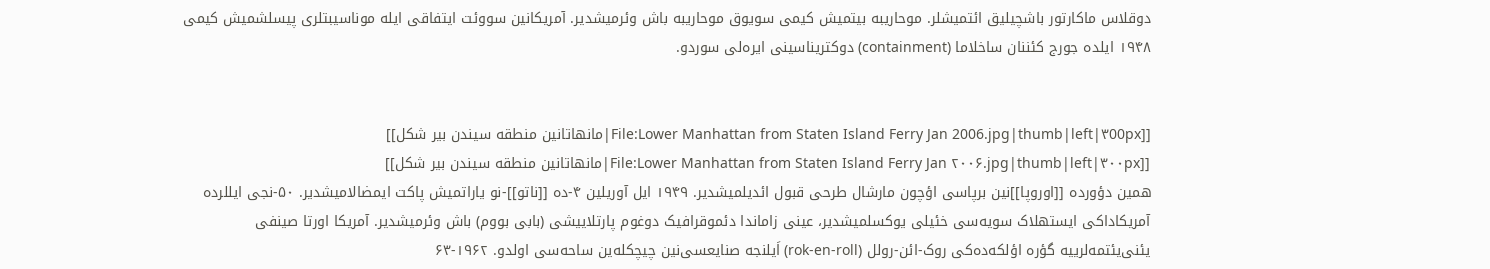دوقلاس ماکارتور باشچیلیق ائتمیشلر. موحاریبه بیتمیش کیمی سویوق موحاریبه باش وئرمیشدیر. آمریکانین سووئت ایتفاقی ایله موناسیبتلری پیسلشمیش کیمی ۱۹۴۸ ایلده جورج کئننان ساخلاما (containment) دوکتریناسینی ایره‌لی سوردو.


[[File:Lower Manhattan from Staten Island Ferry Jan 2006.jpg|thumb|left|۳00px|مانهاتانین منطقه سیندن بیر شکل]]
[[File:Lower Manhattan from Staten Island Ferry Jan ۲۰۰۶.jpg|thumb|left|۳۰۰px|مانهاتانین منطقه سیندن بیر شکل]]
همین دؤورده [[اوروپا]]نین برپاسی اؤچون مارشال طرحی قبول ائدیلمیشدیر. ۱۹۴۹ ایل آوریلین ۴-ده [[ناتو]]-نو یاراتمیش پاکت ایمضالامیشدیر. ۵۰-نجی ایللرده آمریکاداکی ایستهلاک سویه‌سی خئیلی یوکسلمیشدیر، عینی زاماندا دئموقرافیک دوغوم پارتلاییشی (بابی بووم) باش وئرمیشدیر. آمریکا اورتا صینفی یئنی‌یئتمه‌لرییه گؤره اؤلکه‌ده‌کی روک-ائن-رولل (rok-en-roll) اَیلنجه صنایعسی‌نین چیچکله‌ین ساحه‌سی اولدو. ۱۹۶۲-۶۳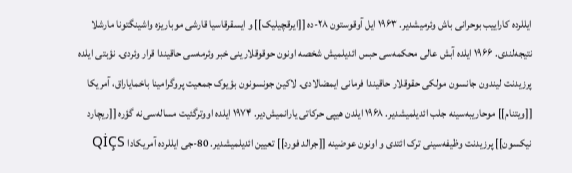ایللرده کاراییب بوحرانی باش وئرمیشدیر. ۱۹۶۳ ایل آوقوستون ۲۸-ده [[ایرقچیلیک]] و ایسقرقاسیا قارشی موباریزه واشینگتونا مارشلا نتیجه‌لندی. ۱۹۶۶ ایلده آبش عالی محکمه‌سی حبس ائدیلمیش شخصه اونون حوقوقلارینی خبر وئرمه‌سی حاقیندا قرار وئردی. نؤبتی ایلده پرزیدنت لیندون جانسون مولکی حقوقلار حاقیندا فرمانی ایمضالادی. لاکین جونسونون بؤیوک جمعیت پروگرامینا باخمایاراق، آمریکا [[ویتنام]] موحاریبه‌سینه جلب ائدیلمیشدیر. ۱۹۶۸ ایلدن هیپی حرکاتی یارانمیش‌دیر. ۱۹۷۴ ایلده اووترگئیت مساله‌سی‌نه گؤره [[ریچارد نیکسون]] پرزیدنت وظیفه‌سینی ترک ائتدی و اونون عوضینه [[جرالد فورد]] تعیین ائدیلمیشدیر. 80-جی ایللرده آمریکادا QİÇS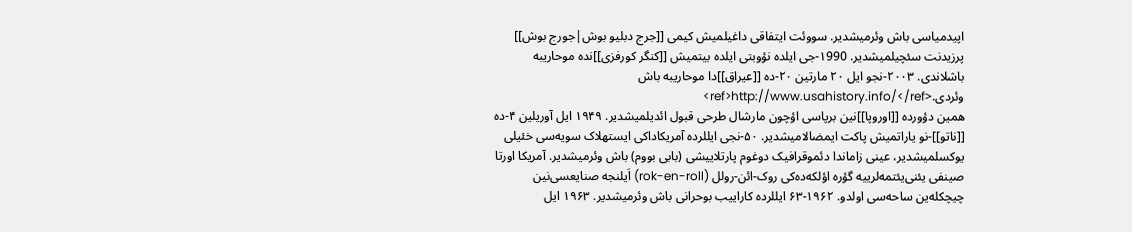اپیدمیاسی باش وئرمیشدیر. سووئت ایتفاقی داغیلمیش کیمی [[جرج دبلیو بوش|جورج بوش]] پرزیدنت سئچیلمیشدیر. ۱990-جی ایلده نؤوبتی ایلده بیتمیش [[کنگر کورفزی]]نده موحاریبه باشلاندی. ۲۰۰۳-نجو ایل ۲۰ مارتین ۲۰-ده [[عیراق]]دا موحاریبه باش وئردی.<ref>http://www.usahistory.info/</ref>
همین دؤورده [[اوروپا]]نین برپاسی اؤچون مارشال طرحی قبول ائدیلمیشدیر. ۱۹۴۹ ایل آوریلین ۴-ده [[ناتو]]-نو یاراتمیش پاکت ایمضالامیشدیر. ۵۰-نجی ایللرده آمریکاداکی ایستهلاک سویه‌سی خئیلی یوکسلمیشدیر، عینی زاماندا دئموقرافیک دوغوم پارتلاییشی (بابی بووم) باش وئرمیشدیر. آمریکا اورتا صینفی یئنی‌یئتمه‌لرییه گؤره اؤلکه‌ده‌کی روک-ائن-رولل (rok-en-roll) اَیلنجه صنایعسی‌نین چیچکله‌ین ساحه‌سی اولدو. ۱۹۶۲-۶۳ ایللرده کاراییب بوحرانی باش وئرمیشدیر. ۱۹۶۳ ایل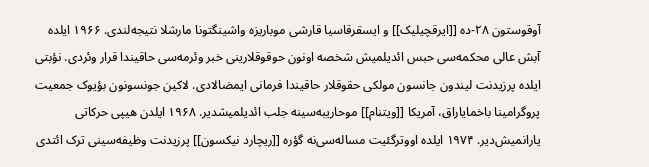آوقوستون ۲۸-ده [[ایرقچیلیک]] و ایسقرقاسیا قارشی موباریزه واشینگتونا مارشلا نتیجه‌لندی. ۱۹۶۶ ایلده آبش عالی محکمه‌سی حبس ائدیلمیش شخصه اونون حوقوقلارینی خبر وئرمه‌سی حاقیندا قرار وئردی. نؤبتی ایلده پرزیدنت لیندون جانسون مولکی حقوقلار حاقیندا فرمانی ایمضالادی. لاکین جونسونون بؤیوک جمعیت پروگرامینا باخمایاراق، آمریکا [[ویتنام]] موحاریبه‌سینه جلب ائدیلمیشدیر. ۱۹۶۸ ایلدن هیپی حرکاتی یارانمیش‌دیر. ۱۹۷۴ ایلده اووترگئیت مساله‌سی‌نه گؤره [[ریچارد نیکسون]] پرزیدنت وظیفه‌سینی ترک ائتدی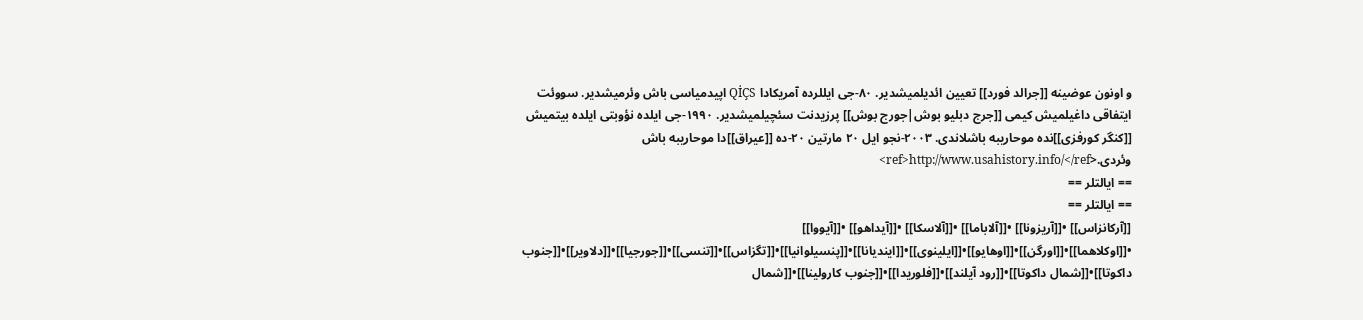و اونون عوضینه [[جرالد فورد]] تعیین ائدیلمیشدیر. ۸۰-جی ایللرده آمریکادا QİÇS اپیدمیاسی باش وئرمیشدیر. سووئت ایتفاقی داغیلمیش کیمی [[جرج دبلیو بوش|جورج بوش]] پرزیدنت سئچیلمیشدیر. ۱۹۹۰-جی ایلده نؤوبتی ایلده بیتمیش [[کنگر کورفزی]]نده موحاریبه باشلاندی. ۲۰۰۳-نجو ایل ۲۰ مارتین ۲۰-ده [[عیراق]]دا موحاریبه باش وئردی.<ref>http://www.usahistory.info/</ref>
== ایالتلر ==
== ایالتلر ==
[[آرکانزاس]] •[[آریزونا]] •[[آلاباما]] •[[آلاسکا]] •[[آیداهو]] •[[آیووا]] •[[اوکلاهما]]•[[اورگن]]•[[اوهایو]]•[[ایلینوی]]•[[ایندیانا]]•[[پنسیلوانیا]]•[[تگزاس]]•[[تنسی]]•[[جورجیا]]•[[دلاویر]]•[[جنوب داکوتا]]•[[شمال داکوتا]]•[[رود آیلند]]•[[فلوریدا]]•[[جنوب کارولینا]]•[[شمال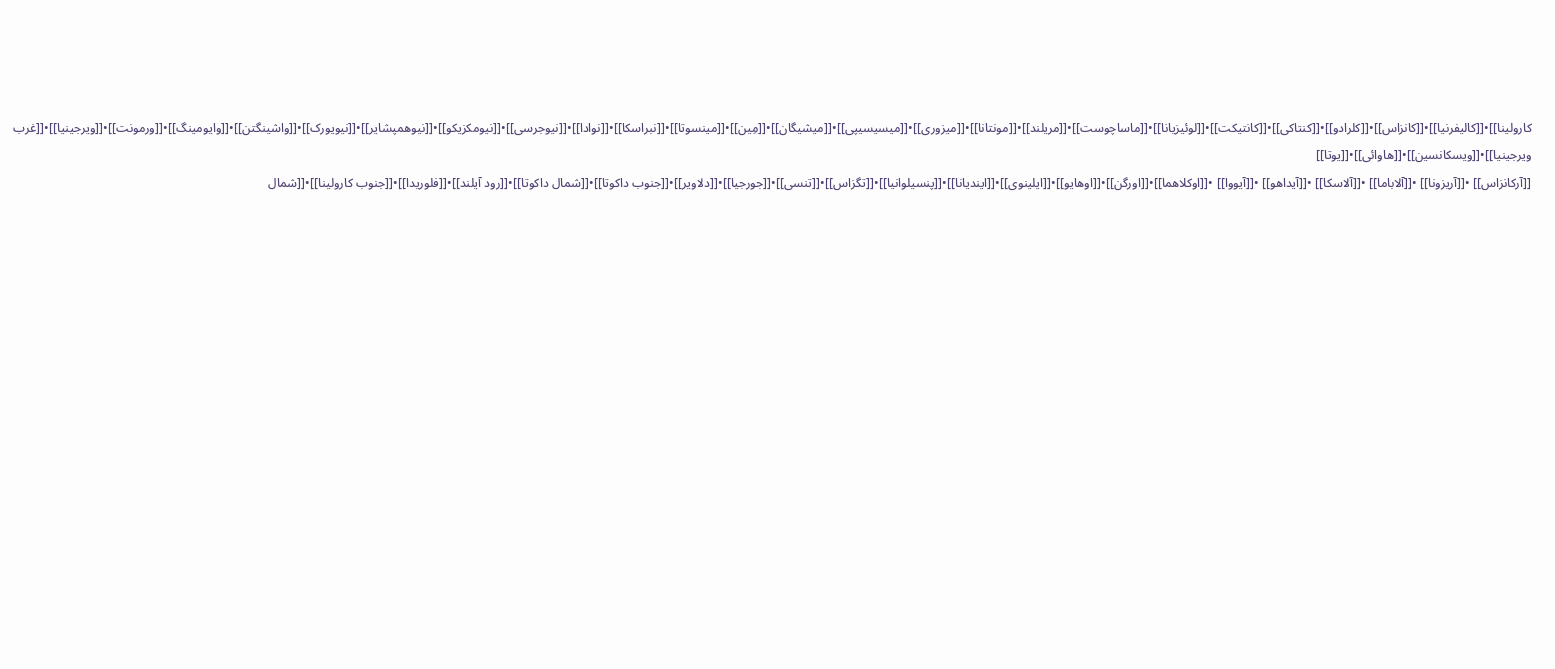کارولینا]]•[[کالیفرنیا]]•[[کانزاس]]•[[کلرادو]]•[[کنتاکی]]•[[کانتیکت]]•[[لوئیزیانا]]•[[ماساچوست]]•[[مریلند]]•[[مونتانا]]•[[میزوری]]•[[میسیسیپی]]•[[میشیگان]]•[[مِین]]•[[مینسوتا]]•[[نبراسکا]]•[[نوادا]]•[[نیوجرسی]]•[[نیومکزیکو]]•[[نیوهمپشایر]]•[[نیویورک]]•[[واشینگتن]]•[[وایومینگ]]•[[ورمونت]]•[[ویرجینیا]]•[[غرب ویرجینیا]]•[[ویسکانسین]]•[[هاوائی]]•[[یوتا]]
[[آرکانزاس]] •[[آریزونا]] •[[آلاباما]] •[[آلاسکا]] •[[آیداهو]] •[[آیووا]] •[[اوکلاهما]]•[[اورگن]]•[[اوهایو]]•[[ایلینوی]]•[[ایندیانا]]•[[پنسیلوانیا]]•[[تگزاس]]•[[تنسی]]•[[جورجیا]]•[[دلاویر]]•[[جنوب داکوتا]]•[[شمال داکوتا]]•[[رود آیلند]]•[[فلوریدا]]•[[جنوب کارولینا]]•[[شمال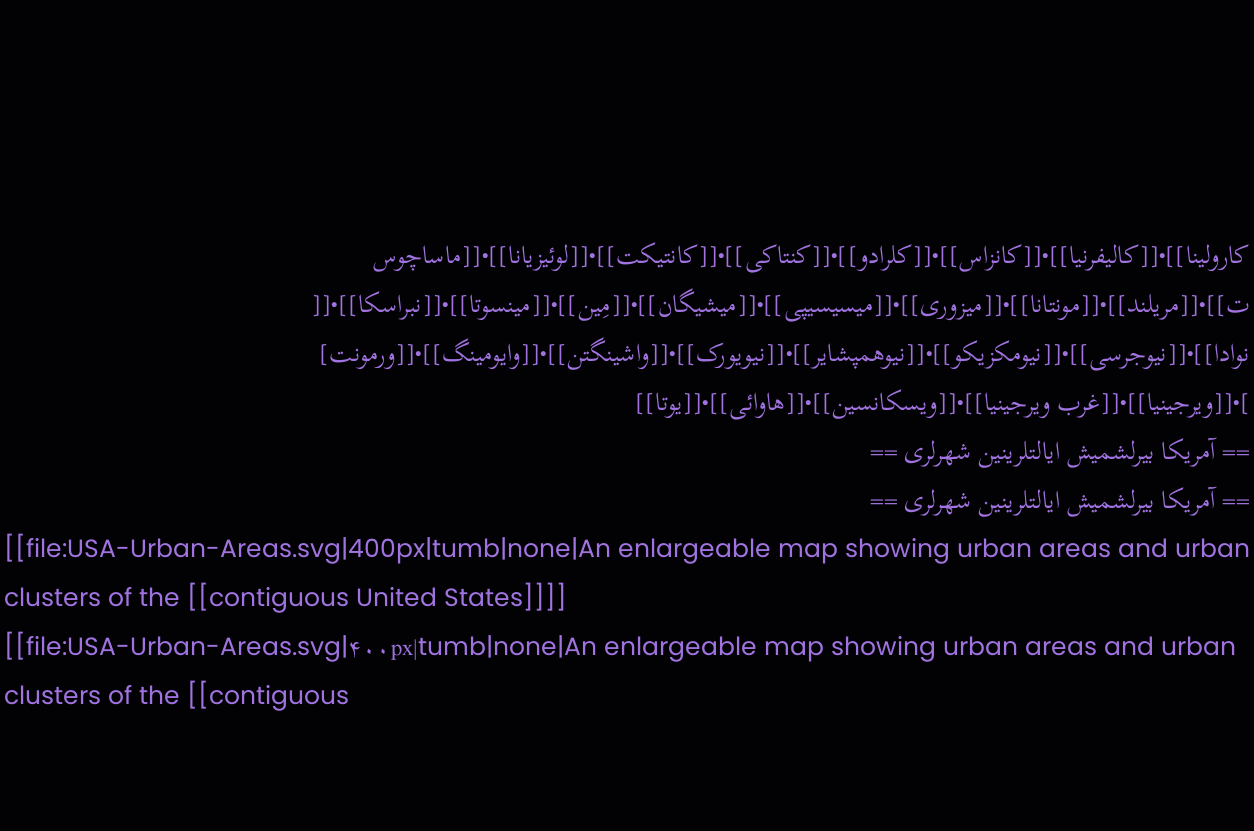کارولینا]]•[[کالیفرنیا]]•[[کانزاس]]•[[کلرادو]]•[[کنتاکی]]•[[کانتیکت]]•[[لوئیزیانا]]•[[ماساچوست]]•[[مریلند]]•[[مونتانا]]•[[میزوری]]•[[میسیسیپی]]•[[میشیگان]]•[[مِین]]•[[مینسوتا]]•[[نبراسکا]]•[[نوادا]]•[[نیوجرسی]]•[[نیومکزیکو]]•[[نیوهمپشایر]]•[[نیویورک]]•[[واشینگتن]]•[[وایومینگ]]•[[ورمونت]]•[[ویرجینیا]]•[[غرب ویرجینیا]]•[[ویسکانسین]]•[[هاوائی]]•[[یوتا]]
== آمریکا بیرلشمیش ایالتلرینین شهرلری ==
== آمریکا بیرلشمیش ایالتلرینین شهرلری ==
[[file:USA-Urban-Areas.svg|400px|tumb|none|An enlargeable map showing urban areas and urban clusters of the [[contiguous United States]]]]
[[file:USA-Urban-Areas.svg|۴۰۰px|tumb|none|An enlargeable map showing urban areas and urban clusters of the [[contiguous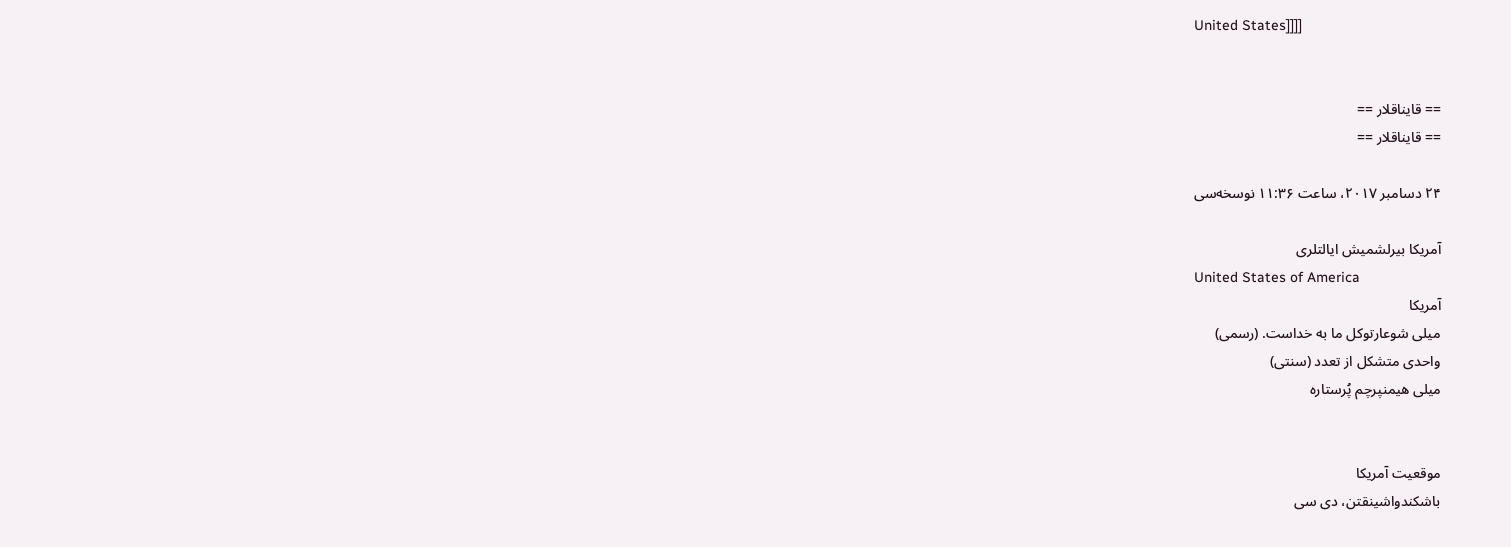United States]]]]


== قایناقلار ==
== قایناقلار ==

۲۴ دسامبر ۲۰۱۷، ساعت ۱۱:۳۶ نوسخه‌سی

آمریکا بیرلشمیش ایالتلری
United States of America
آمریکا
میلی شوعارتوکل ما به خداست. (رسمی)
واحدی متشکل از تعدد (سنتی)
میلی هیمنپرچم پُرستاره


موقعیت آمریکا
باشکندواشینقتن، دی سی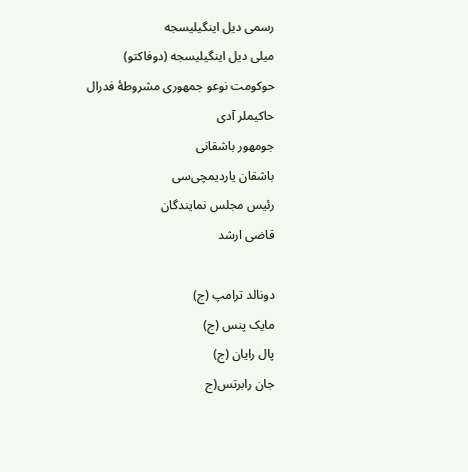رسمی دیل اینگیلیسجه
میلی دیل اینگیلیسجه (دوفاکتو)
حوکومت نوعو جمهوری مشروطهٔ فدرال
حاکیملر آدی
جومهور باشقانی
باشقان یاردیمچی‌سی
رئیس مجلس نمایندگان
قاضی ارشد

دونالد ترامپ (ج)
مایک پنس (ج)
پال رایان (ج)
جان رابرتس(ج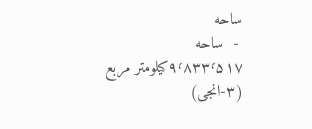ساحه
 -  ساحه ۹٬۸۳۳٬۵۱۷کیلومتر مربع (۳-انجی)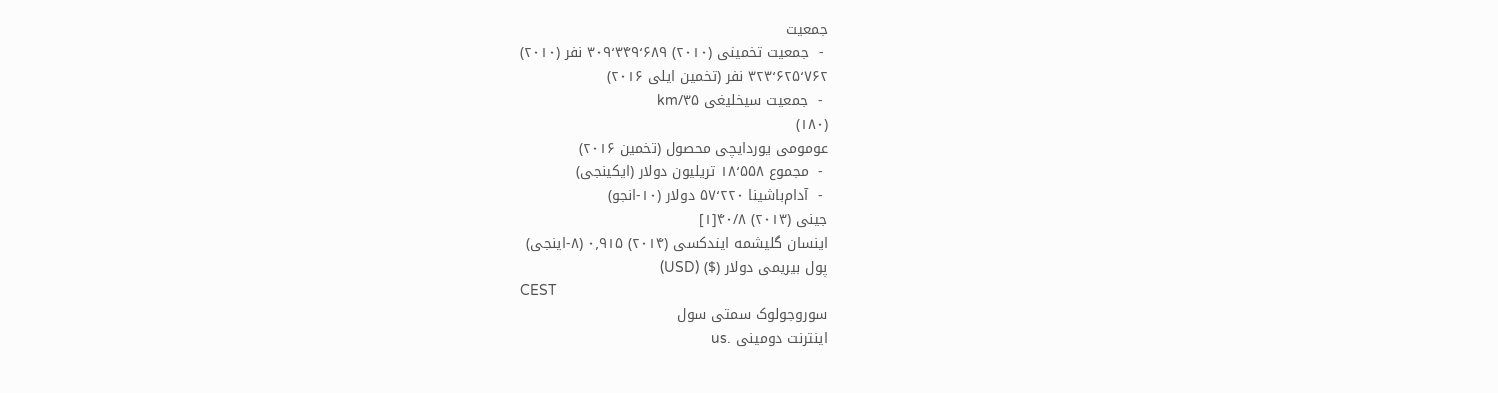جمعیت
 -  جمعیت تخمینی (۲۰۱۰) ۳۰۹٬۳۴۹٬۶۸۹ نفر (۲۰۱۰)
۳۲۳٬۶۲۵٬۷۶۲ نفر (تخمین ایلی ۲۰۱۶)
 -  جمعیت سیخلیغی ۳۵/km
(۱۸۰)
عومومی یوردایچی محصول (تخمین ۲۰۱۶)
 -  مجموع ۱۸٬۵۵۸ تریلیون دولار (ایکینجی)
 -  آدام‌باشینا ۵۷٬۲۲۰ دولار (۱۰-انجو)
جینی (۲۰۱۳) ۴۰/۸[۱]
اینسان گلیشمه ایندکسی (۲۰۱۴) ۰٫۹۱۵ (۸-اینجی)
پول بیریمی دولار ($) (USD)
CEST
سوروجولوک سمتی سول
اینترنت دومینی .us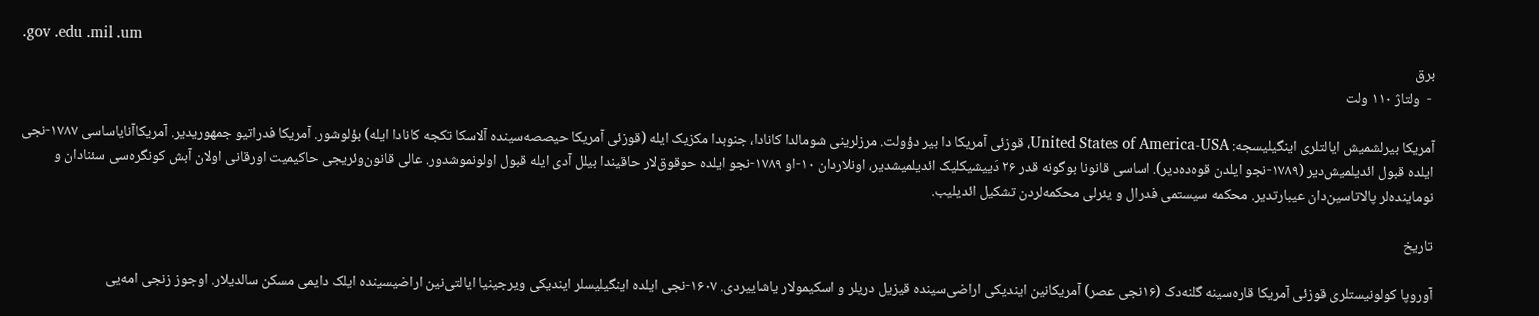.gov .edu .mil .um
برق
 -  ولتاژ ۱۱۰ ولت

آمریکا بیرلشمیش ایالتلری اینگیلیسجه: United States of America-USA، قوزئی آمریکا دا بیر دؤولت. مرزلرینی شومالدا کانادا، جنوبدا مکزیک ایله (قوزئی آمریکا حیصصه‌سینده آلاسکا تکجه کانادا ایله) بؤلوشور. آمریکا فدراتیو جمهوریدیر. آمریکاآنایاساسی ۱۷۸۷-نجی ایلده قبول ائدیلمیش‌دیر (۱۷۸۹-نجو ایلدن قوه‌ده‌دیر). اساسی قانونا بوگونه قدر ۲۶ دَییشیکلیک ائدیلمیشدیر، اونلاردان ۱۰-او ۱۷۸۹-نجو ایلده حوقوق‌لار حاقیندا بیلل آدی ایله قبول اولونموشدور. عالی قانون‌وئریجی حاکیمیت اورقانی اولان آبش کونگره‌سی سئنادان و نوماینده‌لر پالاتاسین‌دان عیبارتدیر. محکمه سیستمی فدرال و یئرلی محکمه‌لردن تشکیل ائدیلیب.

تاریخ

آوروپا کولونیستلری قوزئی آمریکا قاره‌سینه گلنه‌دک (۱۶نجی عصر) آمریکانین ایندیکی اراضی‌سینده قیزیل دریلر و اسکیمولار یاشاییردی. ۱۶۰۷-نجی ایلده اینگیلیسلر ایندیکی ویرجینیا ایالتی‌نین اراضیسینده ایلک دایمی مسکن سالدیلار. اوجوز زنجی امه‌یی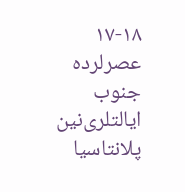۱۷-۱۸ عصرلرده جنوب ایالتلری‌نین پلانتاسیا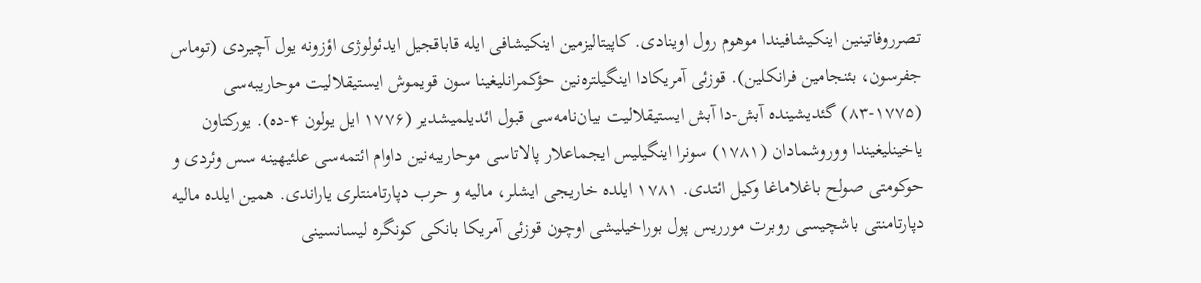تصرروفاتینین اینکیشافیندا موهوم رول اوینادی. کاپیتالیزمین اینکیشافی ایله قاباقجیل ایدئولوژی اؤزونه یول آچیردی (توماس جفرسون، بئنجامین فرانکلین). قوزئی آمریکادا اینگیلتره‌نین حؤکمرانلیغینا سون قویموش ایستیقلالیت موحاریبه‌سی (۱۷۷۵-۸۳) گئدیشینده آبش-دا آبش ایستیقلالیت بیان‌نامه‌سی قبول ائدیلمیشدیر (۱۷۷۶ ایل یولون ۴-ده). یورکتاون یاخینلیغیندا ووروشمادان (۱۷۸۱) سونرا اینگیلیس ایجماعلار پالاتاسی موحاریبه‌نین داوام ائتمه‌سی علئیهینه سس وئردی و حوکومتی صولح باغلاماغا وکیل ائتدی. ۱۷۸۱ ایلده خاریجی ایشلر، مالیه و حرب دپارتامنتلری یاراندی. همین ایلده مالیه دپارتامنتی باشچیسی روبرت مورریس پول بوراخیلیشی اوچون قوزئی آمریکا بانکی کونگره لیسانسینی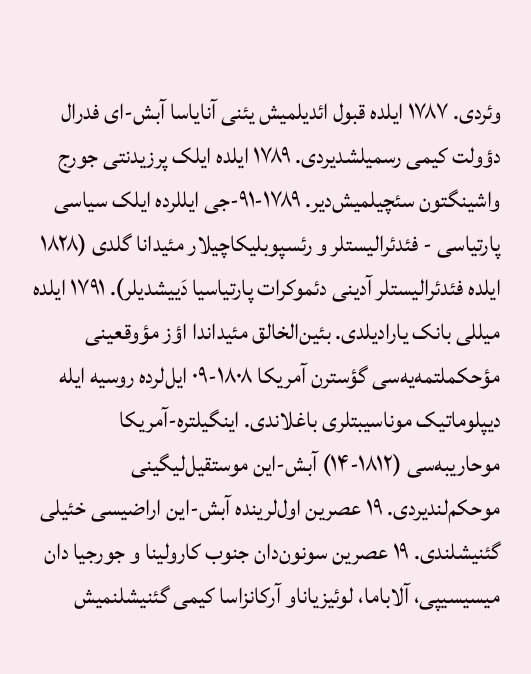وئردی. ۱۷۸۷ ایلده قبول ائدیلمیش یئنی آنایاسا آبش-ای فدرال دؤولت کیمی رسمیلشدیردی. ۱۷۸۹ ایلده ایلک پرزیدنتی جورج واشینگتون سئچیلمیش‌دیر. ۱۷۸۹-۹۱-جی ایللرده ایلک سیاسی پارتیاسی - فئدئرالیستلر و رئسپوبلیکاچیلار مئیدانا گلدی (۱۸۲۸ ایلده فئدئرالیستلر آدینی دئموکرات پارتیاسیا دَ‌ییشدیلر). ۱۷۹۱ ایلده میللی بانک یارادیلدی. بئین‌الخالق مئیداندا اؤز مؤوقعینی مؤحکملتمه‌یه‌سی گؤسترن آمریکا ۱۸۰۸-۰۹ ایل‌لرده روسیه ایله دیپلوماتیک موناسیبتلری باغلاندی. اینگیلتره-آمریکا موحاریبه‌سی (۱۸۱۲-۱۴) آبش-این موستقیل‌لیگینی موحکم‌لندیردی. ۱۹ عصرین اول‌لرینده آبش-این اراضیسی خئیلی گئنیشلندی. ۱۹ عصرین سونون‌دان جنوب کارولینا و جورجیا دان میسیسیپی، آلاباما، لوئیزیاناو آرکانزاسا کیمی گئنیشلنمیش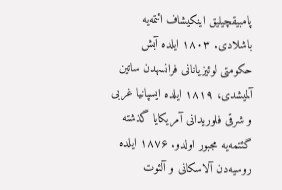پامبیقچیلیق اینکیشاف ائتمه‌یه باشلادی. ۱۸۰۳ ایلده آبش حکومتی لوئیزیانانی فرانسهدن ساتین آلمیشدی، ۱۸۱۹ ایلده ایسپانیا غربی و شرقی فلوریدانی آمریکایا گذشته گئتمه‌یه مجبور اولدو. ۱۸۷۶ ایلده روسیه‌دن آلاسکانی و آلئوت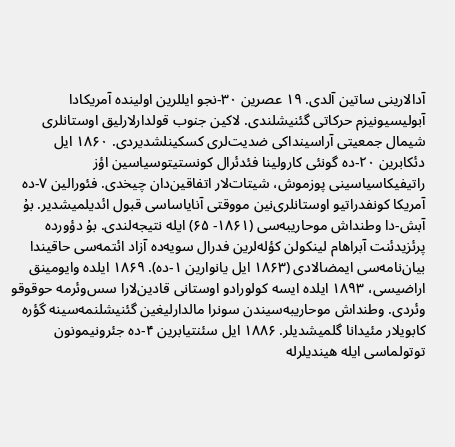آدالارینی ساتین آلدی. ۱۹ عصرین ۳۰-نجو ایللرین اولینده آمریکادا آبولیسیونیزم حرکاتی گئنیشلندی. لاکین جنوب قولدارلارلیق اوستانلری شیمال جمعیتی آراسینداکی ضدیت‌لری کسکینلشدیردی. ۱۸۶۰ ایل دئکابرین ۲۰-ده گونئی کارولینا فئدئرال کونستیتوسیاسین اؤز راتیفیکاسیاسینی پوزموش، شیتات‌لار اتفاقین‌دان چیخدی. فئورالین ۷-ده آمریکا کونفدراتیو اوستانلری‌نین مووقتی آنایاساسی قبول ائدیلمیشدیر. بۇ آبش-دا وطنداش موحاریبه‌سی (۱۸۶۱- ۶۵) ایله نتیجه‌لندی. بۇ دؤورده پرئزیدئنت آبراهام لینکولن کؤله‌لرین فدرال سویه‌ده آزاد ائتمه‌سی حاقیندا بیان‌نامه‌سی ایمضالادی (۱۸۶۳ ایل یانوارین ۱-ده). ۱۸۶۹ ایلده وایومینق اراضیسی، ۱۸۹۳ ایلده ایسه کولورادو اوستانی قادین‌لارا سس‌وئرمه حوقوقو وئردی. وطنداش موحاریبه‌سیندن سونرا مالدارلیغین گئنیشلنمه‌سینه گؤره کابویلار مئیدانا گلمیشدیلر. ۱۸۸۶ ایل سئنتیابرین ۴-ده جئرونیمونون توتولماسی ایله هیندیلرله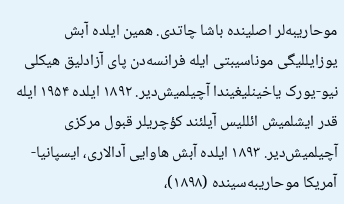موحاریبه‌لر اصلینده باشا چاتدی. همین ایلده آبش یوزایللیگی موناسیبتی ایله فرانسه‌دن پای آزادلیق هیکلی نیو-یورک یاخینلیغیندا آچیلمیش‌دیر. ۱۸۹۲ ایلده ۱۹۵۴ ایله قدر ایشلمیش ائللیس آیلئند كؤچریلر قبول مرکزی آچیلمیش‌دیر. ۱۸۹۳ ایلده آبش هاوایی آدالاری، ایسپانیا-آمریکا موحاریبه‌سینده (۱۸۹۸)،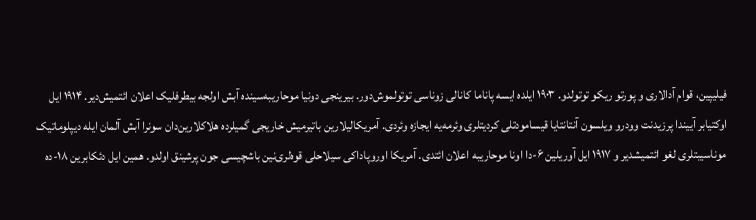فیلیپین، قوام آدالاری و پورتو ریکو توتولدو. ۱۹۰۳ ایلده ایسه پاناما کانالی زوناسی توتولموش‌دور. بیرینجی دونیا موحاریبه‌سینده آبش اولجه بیطرفلیک اعلان ائتمیش‌دیر. ۱۹۱۴ ایل اوکتیابر آییندا پرزیدنت وودرو ویلسون آنتانتایا قیسامودتلی کردیتلری وئرمه‌یه ایجازه وئردی. آمریکالیلارین باتیرمیش خاریجی گمیلرده هلاکلارین‌دان سونرا آبش آلمان ایله دیپلوماتیک موناسیبتلری لغو ائتمیشدیر و ۱۹۱۷ ایل آوریلین ۶-دا اونا موحاریبه اعلان ائتدی. آمریکا اوروپاداکی سیلاحلی قوه‌لری‌نین باشچیسی جون پرشینق اولدو. همین ایل دئکابرین ۱۸-ده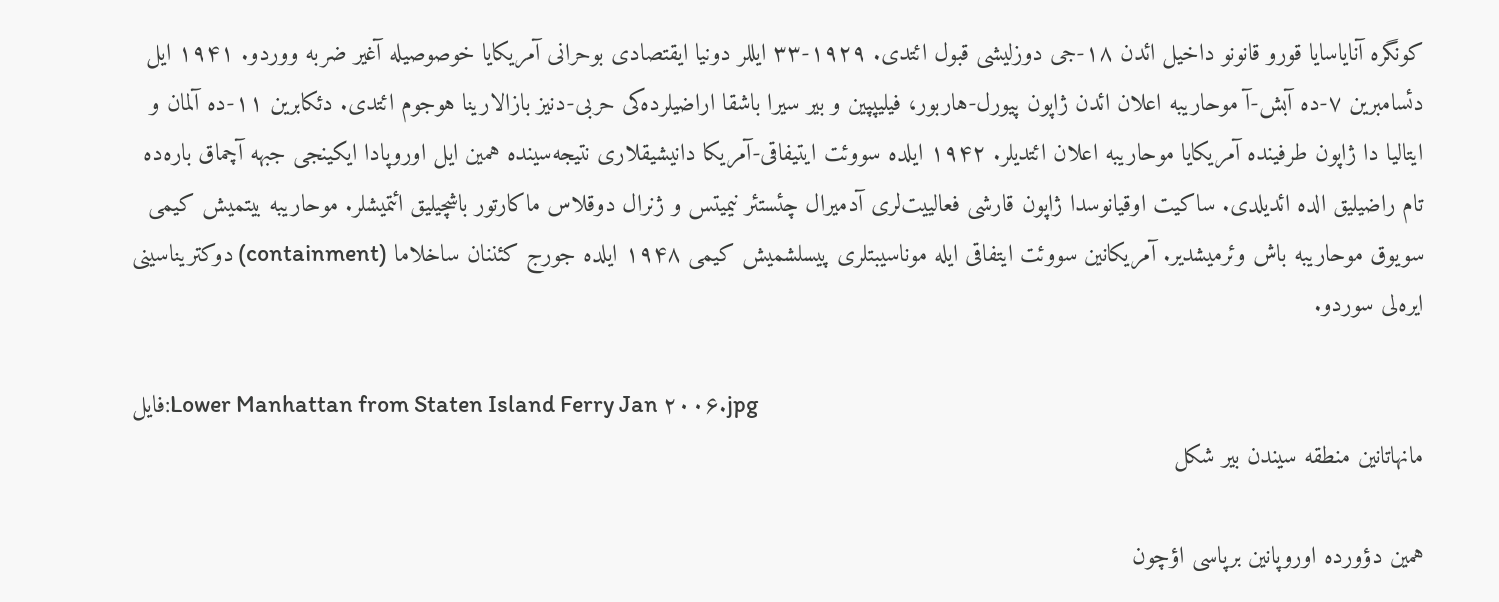کونگره آنایاسایا قورو قانونو داخیل ائدن ۱۸-جی دوزلیشی قبول ائتدی. ۱۹۲۹-۳۳ ایللر دونیا ایقتصادی بوحرانی آمریکایا خوصوصیله آغیر ضربه ووردو. ۱۹۴۱ ایل دئسامبرین ۷-ده آبش-آ موحاریبه اعلان ائدن ژاپون پیورل-هاربور، فیلیپپین و بیر سیرا باشقا اراضیلرده‌کی حربی-دنیز بازالارینا هوجوم ائتدی. دئکابرین ۱۱-ده آلمان و ایتالیا دا ژاپون طرفینده آمریکایا موحاریبه اعلان ائتدیلر. ۱۹۴۲ ایلده سووئت ایتیفاقی-آمریکا دانیشیقلاری نتیجه‌سینده همین ایل اوروپادا ایکینجی جبهه آچماق باره‌ده تام راضیلیق الده ائدیلدی. ساکیت اوقیانوسدا ژاپون قارشی فعالییت‌لری آدمیرال چئستئر نیمیتس و ژنرال دوقلاس ماکارتور باشچیلیق ائتمیشلر. موحاریبه بیتمیش کیمی سویوق موحاریبه باش وئرمیشدیر. آمریکانین سووئت ایتفاقی ایله موناسیبتلری پیسلشمیش کیمی ۱۹۴۸ ایلده جورج کئننان ساخلاما (containment) دوکتریناسینی ایره‌لی سوردو.

فایل:Lower Manhattan from Staten Island Ferry Jan ۲۰۰۶.jpg
مانهاتانین منطقه سیندن بیر شکل

همین دؤورده اوروپانین برپاسی اؤچون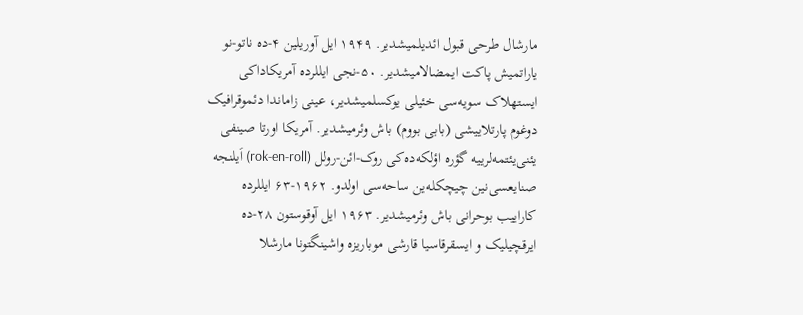مارشال طرحی قبول ائدیلمیشدیر. ۱۹۴۹ ایل آوریلین ۴-ده ناتو-نو یاراتمیش پاکت ایمضالامیشدیر. ۵۰-نجی ایللرده آمریکاداکی ایستهلاک سویه‌سی خئیلی یوکسلمیشدیر، عینی زاماندا دئموقرافیک دوغوم پارتلاییشی (بابی بووم) باش وئرمیشدیر. آمریکا اورتا صینفی یئنی‌یئتمه‌لرییه گؤره اؤلکه‌ده‌کی روک-ائن-رولل (rok-en-roll) اَیلنجه صنایعسی‌نین چیچکله‌ین ساحه‌سی اولدو. ۱۹۶۲-۶۳ ایللرده کاراییب بوحرانی باش وئرمیشدیر. ۱۹۶۳ ایل آوقوستون ۲۸-ده ایرقچیلیک و ایسقرقاسیا قارشی موباریزه واشینگتونا مارشلا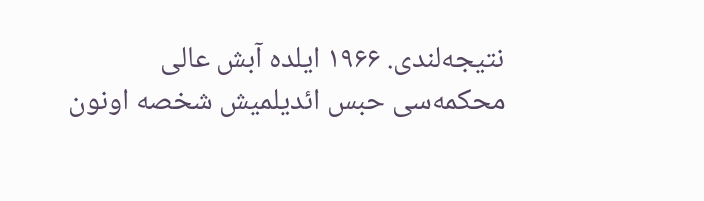نتیجه‌لندی. ۱۹۶۶ ایلده آبش عالی محکمه‌سی حبس ائدیلمیش شخصه اونون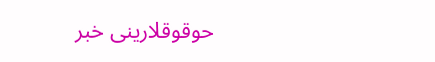حوقوقلارینی خبر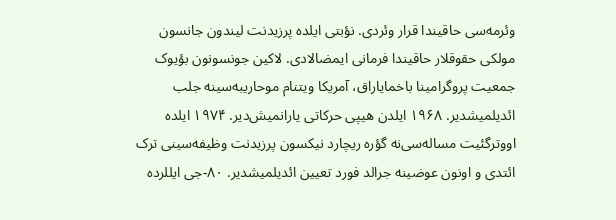وئرمه‌سی حاقیندا قرار وئردی. نؤبتی ایلده پرزیدنت لیندون جانسون مولکی حقوقلار حاقیندا فرمانی ایمضالادی. لاکین جونسونون بؤیوک جمعیت پروگرامینا باخمایاراق، آمریکا ویتنام موحاریبه‌سینه جلب ائدیلمیشدیر. ۱۹۶۸ ایلدن هیپی حرکاتی یارانمیش‌دیر. ۱۹۷۴ ایلده اووترگئیت مساله‌سی‌نه گؤره ریچارد نیکسون پرزیدنت وظیفه‌سینی ترک ائتدی و اونون عوضینه جرالد فورد تعیین ائدیلمیشدیر. ۸۰-جی ایللرده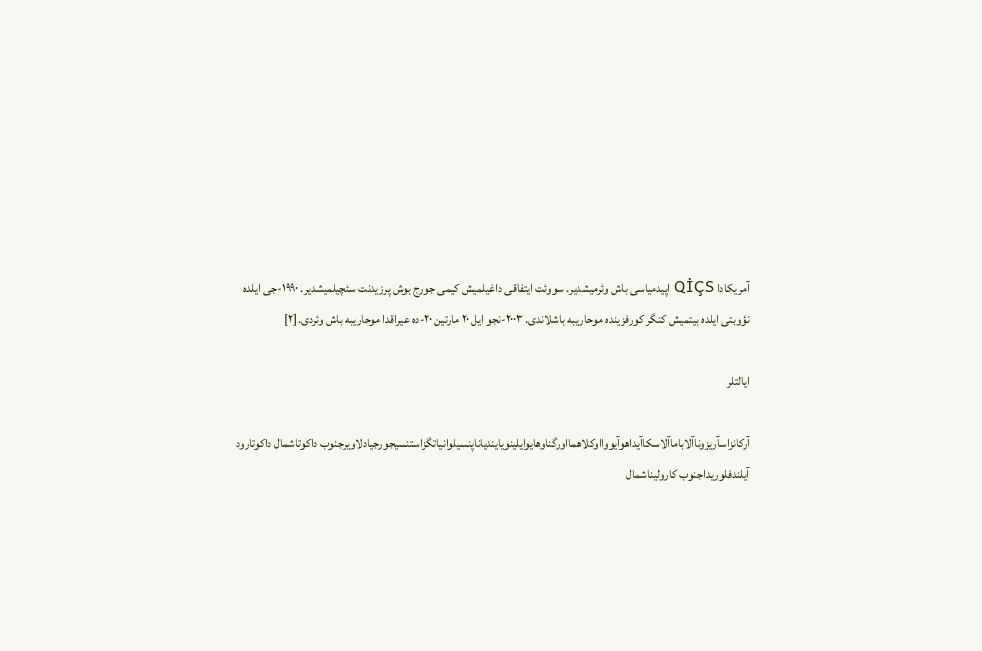آمریکادا QİÇS اپیدمیاسی باش وئرمیشدیر. سووئت ایتفاقی داغیلمیش کیمی جورج بوش پرزیدنت سئچیلمیشدیر. ۱۹۹۰-جی ایلده نؤوبتی ایلده بیتمیش کنگر کورفزینده موحاریبه باشلاندی. ۲۰۰۳-نجو ایل ۲۰ مارتین ۲۰-ده عیراقدا موحاریبه باش وئردی.[۲]

ایالتلر

آرکانزاسآریزوناآلاباماآلاسکاآیداهوآیووااوکلاهمااورگناوهایوایلینویایندیاناپنسیلوانیاتگزاستنسیجورجیادلاویرجنوب داکوتاشمال داکوتارود آیلندفلوریداجنوب کارولیناشمال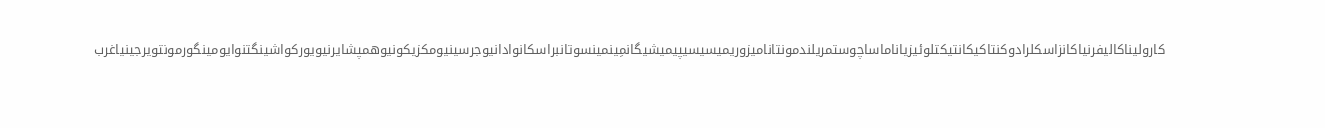کارولیناکالیفرنیاکانزاسکلرادوکنتاکیکانتیکتلوئیزیاناماساچوستمریلندمونتانامیزوریمیسیسیپیمیشیگانمِینمینسوتانبراسکانوادانیوجرسینیومکزیکونیوهمپشایرنیویورکواشینگتنوایومینگورمونتویرجینیاغرب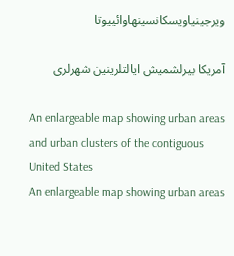ویرجینیاویسکانسینهاوائییوتا

آمریکا بیرلشمیش ایالتلرینین شهرلری

An enlargeable map showing urban areas and urban clusters of the contiguous United States
An enlargeable map showing urban areas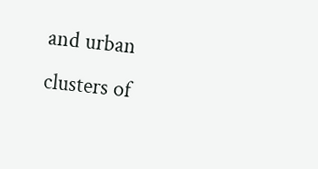and urban clusters of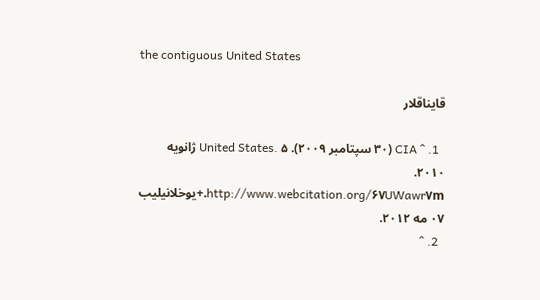the contiguous United States

قایناقلار

  1. ^ CIA (۳۰ سپتامبر ۲۰۰۹). United States. ۵ ژانویه ۲۰۱۰. http://www.webcitation.org/۶۷UWawr۷m.+یوخلانیلیب ۰۷ مه ۲۰۱۲.
  2. ^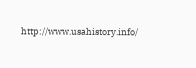http://www.usahistory.info/